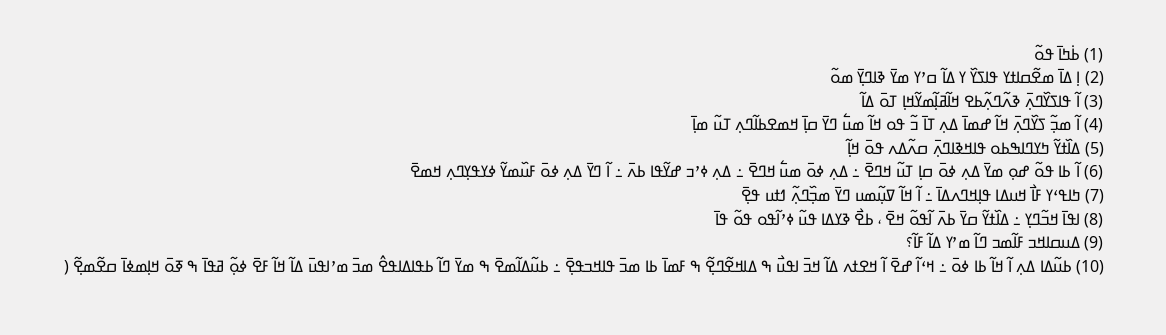(1) ߕ߭ߤߊ߫ ߟߋ߬
(2) ߊ߲ ߡߊ߫ ߘߐ߬ߛߊߙߌ ߟߊߖߌ߰ ߌ ߡߊ߬ ߛߴߌ ߘߌ߫ ߢߊߣߌ߲߫ ߘߋ߬
(3) ߊ߬ ߟߊߖߌ߰ߣߍ߲߫ ߢߍ߬ߣߍ߲߬ߕߐ ߞߊ߬ߥߊ߲߬ߘߌ߬ߞߊ߲ ߠߋ߫ ߡߊ߬
(4) ߊ߬ ߘߏ߲߬ ߖߌ߰ߣߍ߲߫ ߞߊ߬ ߝߘߊ߫ ߡߍ߲ ߠߊ߫ ߏ߬ ߟߋ ߞߊ߬ ߘߎ߱ ߣߌ߫ ߛߊ߲߫ ߞߘߐߕߊ߬ߣߍ߲ ߠߎ߬ ߘߊ߲߫
(5) ߡߊ߰ߙߌ߬ ߤߌߣߊߒߕߋ ߟߊߞߢߊߣߍ߲߫ ߛߍ߬ߡߍ ߟߋ߫ ߞߊ߲߬
(6) ߊ߬ ߕߊ ߟߋ߬ ߝߋ߲ ߘߌ߫ ߡߍ߲ ߦߋ߫ ߛߊ߲ ߠߎ߬ ߞߣߐ߫ ߸ ߡߍ߲ ߦߋ߫ ߘߎ߱ ߞߣߐ߫ ߸ ߡߍ߲ ߦߴߏ ߝߌ߬ߟߊ ߕߍ߫ ߸ ߊ߬ ߣߌ߫ ߡߍ߲ ߦߋ߫ ߓߎ߰ߘߌ߬ ߦߌߟߌ߲ߣߍ߲ ߞߘߐ߫
(7) ߤߊߟߵߌ ߓߊ߯ ߞߎߡߊ ߟߊ߲ߞߣߍߡߊ߫ ߸ ߊ߬ ߞߊ߬ ߜߎ߲߬ߘߎ ߣߌ߫ ߘߏ߲߰ߣߍ߲߬ ߗߙߎ ߟߐ߲߫
(8) ߊߟߊ߫ ߞߏ߬ߣߌ߲ ߸ ߡߊ߰ߙߌ߬ ߛߌ߫ ߕߍ߫ ߊ߬ߟߋ߬ ߞߐ߫ ، ߕߐ߯ ߢߌߡߊ ߟߎ߬ ߦߴߊ߬ߟߋ ߟߋ߬ ߟߊ߫
(9) ߡߎߛߊߞߏ ߓߊ߬ߘߏ ߣߊ߬ ߘߴߌ ߡߊ߬ ߓߊ߬؟
(10) ߕߎ߬ߡߊ ߡߍ߲ ߊ߬ ߞߊ߬ ߕߊ ߦߋ߫ ߸ ߞߵߊ߬ ߝߐ߫ ߊ߬ ߞߐߙߍ ߡߊ߬ ߞߏ߫ ߊߟߎ߯ ߒ ߡߊߞߐ߬ߣߐ߲߬ ߒ ߓߘߊ߫ ߕߊ ߘߏ߫ ߟߊߞߏߟߐ߲߫ ߸ ߕߎ߬ߡߊ߬ߘߐ߫ ߒ ߘߌ߫ ߣߊ߬ ߕߟߊߡߊߟߐ߮ ߘߏ߫ ߘߴߊߟߎ߫ ߡߊ߬ ߞߊ߬ ߓߐ߫ ߦߋ߲߬ ߥߟߊ߫ ߒ ߧߋ߫ ߞߊ߲ߘߦߊ߫ ߛߐ߬ߘߐ߲߬ (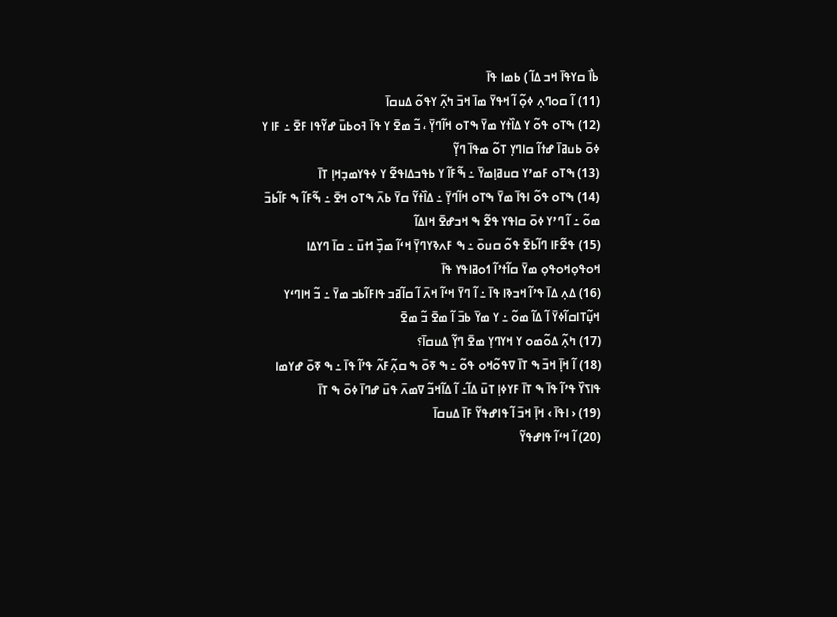ߕߊ߯ ߛߌߟߊ߫ ߞߏ ߡߊ߬ ) ߕߘߊ ߟߊ߫
(11) ߊ߬ ߛߋߣߍ߲ ߦߋ߲߬ ߊ߬ ߞߟߌ߫ ߘߊ߫ ߞߏ߫ ߤߍ߲߬ ߌߟߋ߬ ߡߎߛߊ߫
(12) ߒߠߋ ߟߋ߬ ߌ ߡߊ߰ߙߌ ߘߌ߫ ߒߠߋ ߞߊ߬ߣߌ߲߫ ، ߏ߬ ߘߐ߫ ߌ ߟߊ߫ ߔߋߕߎ߫ ߝߌ߬ߟߊ ߓߐ߫ ߸ ߓߊ ߌ ߦߋ߫ ߕߎߥߊ߫ ߝߙߊ߬ ߛߊߣߌ߲ ߠߋ߬ ߘߟߊ߫ ߣߌ߲߬
(13) ߒߠߋ ߓߘߴߌ ߛߎߥߊ߲ߘߌ߫ ߸ ߒ߬ߓߊ߬ ߌ ߕߟߏߡߊߟߐ߬ ߌ ߦߟߌߘߏ߲ߞߊ߲ ߠߊ߫
(14) ߒߠߋ ߟߋ߬ ߊߟߊ߫ ߘߌ߫ ߒߠߋ ߞߊ߬ߣߌ߲߫ ߸ ߡߊ߰ߙߌ߬ ߛߌ߫ ߕߍ߫ ߒߠߋ ߞߐ߫ ߸ ߒ߬ߓߊ߬ ߒ ߓߊ߬ߕߏ߫ ߘߋ߬ ߸ ߊ߬ ߣߴߌ ߦߋ߫ ߛߊߟߌ ߟߐ߬ ߒ ߞߏߝߐ߫ ߞߊߡߊ߬
(15) ߟߐ߬ߓߊ ߣߊ߬ߕߐ߫ ߟߋ߬ ߛߎߋ߫ ߸ ߒ ߓߍߢߌߣߌ߲߫ ߞߵߊ߬ ߘߏ߲߰ ߗߙߎ߫ ߸ ߛߊ߫ ߣߌߡߊ ߞߋߟߋ߲ߞߋߟߋ߲ ߘߌ߫ ߛߊ߬ߙߴߊ߬ ߗߋߥߊߟߌ ߟߊ߫
(16) ߡߍ߲ ߡߊ߫ ߟߴߊ߬ ߞߏߢߊ ߟߊ߫ ߸ ߊ߬ ߣߌ߫ ߞߵߊ߬ ߞߍ߫ ߊ߬ ߛߊ߬ߥߏ ߟߊߓߊ߬ߕߏ ߘߌ߫ ߸ ߏ߬ ߞߊߣߵߌ ߞߎ߲߬ߠߊߛߊ߬ߦߌ߫ ߊ߬ ߡߊ߬ ߘߋ߬ ߸ ߌ ߘߌ߫ ߕߏ߫ ߊ߬ ߘߐ߫ ߏ߬ ߘߐ߫
(17) ߤߍ߲߬ ߡߋ߬ߘߋ ߌ ߞߌߣߌ߲ ߘߐ߫ ߣߌ߲߬ ߡߎߛߊ߫؟
(18) ߊ߬ ߞߊ߲߫ ߞߏ߫ ߒ ߠߊ߫ ߜߟߋ߬ߞߋ ߟߋ߬ ߸ ߒ ߧߋ߫ ߒ ߛߍ߲߬ߓߍ߬ ߟߴߊ߬ ߟߊ߫ ߸ ߒ ߧߋ߫ ߝߌߘߊ ߟߊߖߌ߰ ߟߴߊ߬ ߟߊ߫ ߒ ߠߊ߫ ߓߌߦߊ߲ ߠߎ߫ ߡߊ߬߸ ߊ߬ ߡߊ߬ߞߏ߬ ߜߘߍ߫ ߟߎ߫ ߝߣߊ߫ ߦߋ߫ ߒ ߠߊ߫
(19) ‹ ߊߟߊ߫ › ߞߊ߲߫ ߞߏ߫ ߊ߬ ߟߊߝߟߌ߬ ߓߊ߫ ߡߎߛߊ߫
(20) ߊ߬ ߞߵߊ߬ ߟߊߝߟߌ߬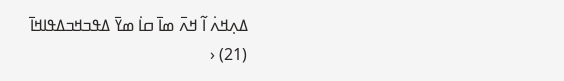ߡߍ߲ߞߍ߭ ߊ߬ ߞߍ߫ ߘߊ߫ ߛߊ߭ ߘߌ߫ ߡߟߏߞߏߡߟߊߞߊ߫
(21) ‹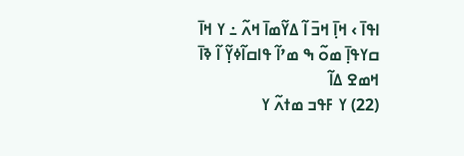ߊߟߊ߫ › ߞߊ߲߫ ߞߏ߫ ߊ߬ ߡߌ߬ߘߊ߫ ߞߍ߬ ߸ ߌ ߞߊ߫ ߛߌߟߊ߲߫ ߘߋ߬ ߒ ߘߴߊ߬ ߟߊߛߊ߬ߦߌ߲߬ ߊ߬ ߢߊ߫ ߞߘߐ ߡߊ߬
(22) ߌ ߓߟߏ ߘߙߍ߬ ߌ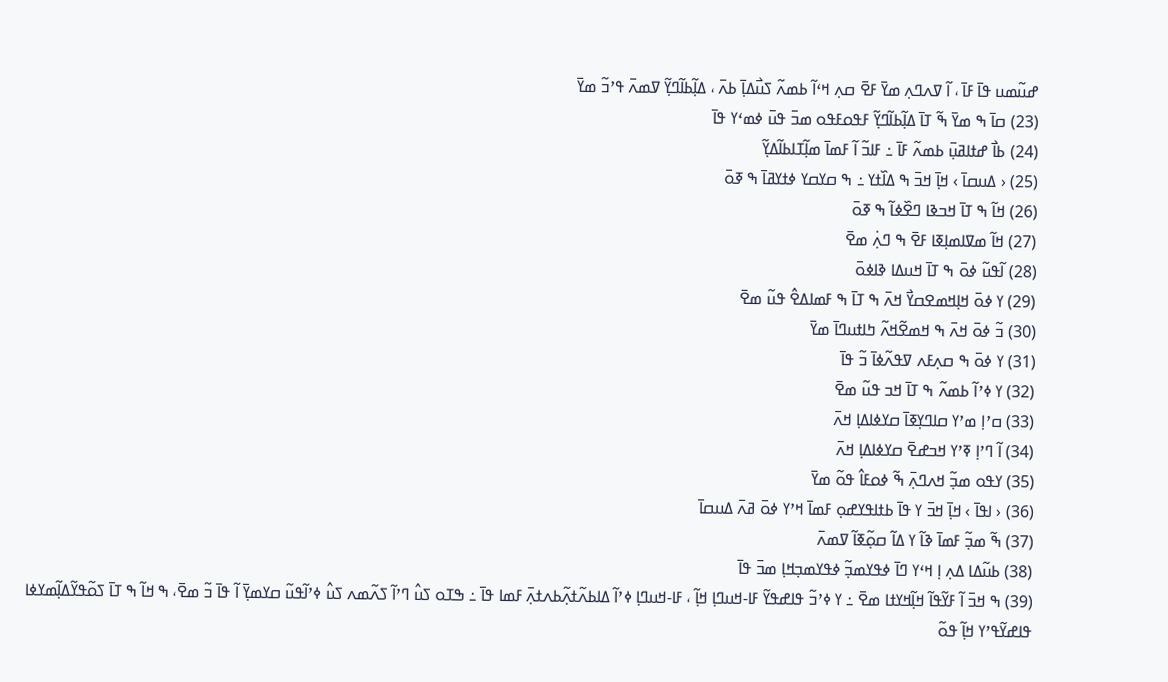ߝߎ߬ߘߎ ߟߊ߫ ߓߊ߫ ، ߊ߬ ߜߍߣߍ߲ ߘߌ߫ ߓߐ߫ ߛߍ߲ ߞߵߊ߬ ߕߘߍ߬ ߖߎ߯ߡߊ߲߫ ߕߍ߫ ، ߡߊ߲߬ߕߊ߬ߣߌ߲߬ ߜߘߍ߫ ߟߴߏ߬ ߘߌ߫
(23) ߛߊ߫ ߒ ߘߌ߫ ߒ߬ ߠߊ߫ ߡߊ߲߬ߕߊ߬ߣߌ߲߬ ߓߟߋߓߟߋ ߘߏ߫ ߟߎ߫ ߦߘߵߌ ߟߊ߫
(24) ߕߊ߯ ߝߙߊߥߎ߲߫ ߕߘߍ߬ ߓߊ߫ ߸ ߓߊߏ߬ ߊ߬ ߓߘߊ߫ ߘߊ߲߬ߠߊߕߊ߬ߡߌ߲߬
(25) ‹ ߡߎߛߊ߫ › ߞߊ߲߫ ߞߏ߫ ߒ ߡߊ߰ߙߌ ߸ ߒ ߛߌߛߌ ߦߙߌߥߊ߫ ߒ ߧߋ߫
(26) ߞߊ߬ ߒ ߠߊ߫ ߞߏߢߊ ߣߐ߰ߦߊ߬ ߒ ߧߋ߫
(27) ߞߊ߬ ߘߜߊߘߊ߲ߧߊ ߓߐ߫ ߒ ߣߍ߲߭ ߘߐ߫
(28) ߊ߬ߟߎ߬ ߦߋ߫ ߒ ߠߊ߫ ߞߎߡߊ ߢߊߦߋ߫
(29) ߌ ߦߋ߫ ߞߊ߲ߞߘߐߛߌ߯ ߞߍ߫ ߒ ߠߊ߫ ߒ ߓߘߊߡߐ߮ ߟߎ߬ ߘߐ߫
(30) ߏ߬ ߦߋ߫ ߞߍ߫ ߒ ߞߘߐ߬ߞߍ߬ ߤߊߙߎߣߊ߫ ߘߌ߫
(31) ߌ ߦߋ߫ ߒ ߛߍ߲ߓߍ ߜߟߍ߬ߦߊ߫ ߏ߬ ߟߊ߫
(32) ߌ ߦߴߊ߬ ߕߘߍ߬ ߒ ߠߊ߫ ߞߏ ߟߎ߬ ߘߐ߫
(33) ߛߴߊ߲ ߘߴߌ ߛߊߣߌ߲ߧߊ߫ ߛߌߦߊߡߊ߲ ߞߍ߫
(34) ߊ߬ ߣߴߊ߲ ߧߴߌ ߞߏߝߐ߫ ߛߌߦߊߡߊ߲ ߞߍ߫
(35) ߌߟߋ ߘߏ߲߬ ߞߍߣߍ߲߫ ߒ߬ ߦߋߓߊ߮ ߟߋ߬ ߘߌ߫
(36) ‹ ߊߟߊ߫ › ߞߊ߲߫ ߞߏ߫ ߌ ߟߊ߫ ߕߙߊߟߌߝߋ߲ ߓߘߊ߫ ߞߴߌ ߦߋ߫ ߥߍ߫ ߡߎߛߊ߫
(37) ߒ߬ ߘߏ߲߬ ߓߘߊ߫ ߢߊ߬ ߌ ߡߊ߬ ߛߋ߲߬ߧߊ߬ ߜߘߍ߫
(38) ߕߎ߬ߡߊ ߡߍ߲ ߊ߲ ߞߵߌ ߣߊ߫ ߦߟߌߘߏ߲߬ ߦߟߌߘߏ߲ߞߊ߲ ߘߏ߫ ߟߊ߫
(39) ߒ ߞߏ߫ ߊ߬ ߓߌ߬ߟߊ߬ ߞߊ߲߬ߞߌߙߊ ߘߐ߫ ߸ ߌ ߦߴߏ߬ ߟߊߝߟߌ߬ ߓߊ-ߞߎߣߊ߲ ߞߊ߲߬ ، ߓߊ-ߞߎߣߊ߲ ߦߴߊ߬ ߡߊߕߍ߬ߙߍ߲߬ߕߍߙߍ߲߫ ߓߘߊ ߟߊ߫ ߸ ߒߠߋ ߖߎ߮ ߣߴߊ߬ ߖߍ߬ߘߍ ߖߎ߮ ߦߴߊ߬ߟߎ߬ ߛߌߘߌ߲߫ ߊ߬ ߟߊ߫ ߏ߬ ߘߐ߫، ߒ ߞߊ߬ ߒ ߠߊ߫ ߖߋ߬ߟߌ߬ߡߊ߲߬ߘߌߦߊ ߟߊߝߌ߬ߟߴߌ ߞߊ߲߬ ߟߋ߬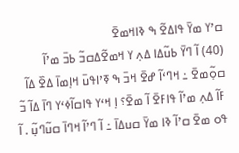ߛߴߌ ߘߌ߫ ߟߊߡߐ߬ ߒ ߢߊߞߘߐ߫
(40) ߊ߬ ߣߌ߫ ߕߎ߬ߡߊ ߡߍ߲ ߌ ߞߘߐ߬ߡߛߏ߬ ߕߏ߫ ߘߴߊ߬ ߛߋ߲߬ߘߐ߫ ߸ ߞߣߵߊ߬ ߝߐ߫ ߞߏ߫ ߒ ߧߴߊߟߎ߫ ߞߊ߲ߘߊ߫ ߡߐ߰ ߡߊ߬ ߓߊ߬ ߡߍ߲ ߘߴߊ߬ ߟߊߓߐ߫ ߊ߬ ߘߐ߫؟ ߊ߲ ߞߵߌ ߟߊߛߊ߬ߦߵߌ ߣߊ߫ ߡߊ߬ ߏ߬ ߟߋ ߘߐ߫ ߛߴߊ߬ ߢߊ ߘߌ߫ ߛߎߡߊ߫ ߸ ߊ߬ ߣߴߊ߬ ߞߣߊ߫ ߛߎ߬ߣߎ߲߬ . ߊ߬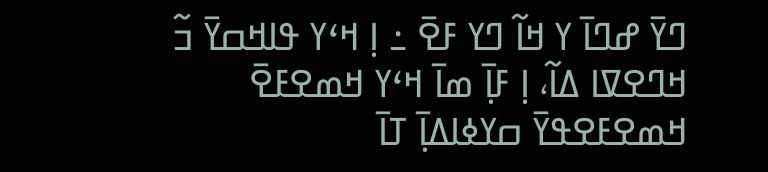ߣߌ߫ ߝߣߊ߫ ߌ ߞߊ߬ ߣߌ ߓߐ߫ ߸ ߊ߲ ߞߵߌ ߟߊߞߛߌ߫ ߏ߬ ߞߣߐߜߊ ߡߊ߬، ߊ߲ ߓߊ߲߫ ߘߊ߫ ߞߵߌ ߞߘߐߓߐ߫ ߞߘߐߓߐߟߌ߫ ߛߌߦߊߡߊ߲߫ ߠߊ߫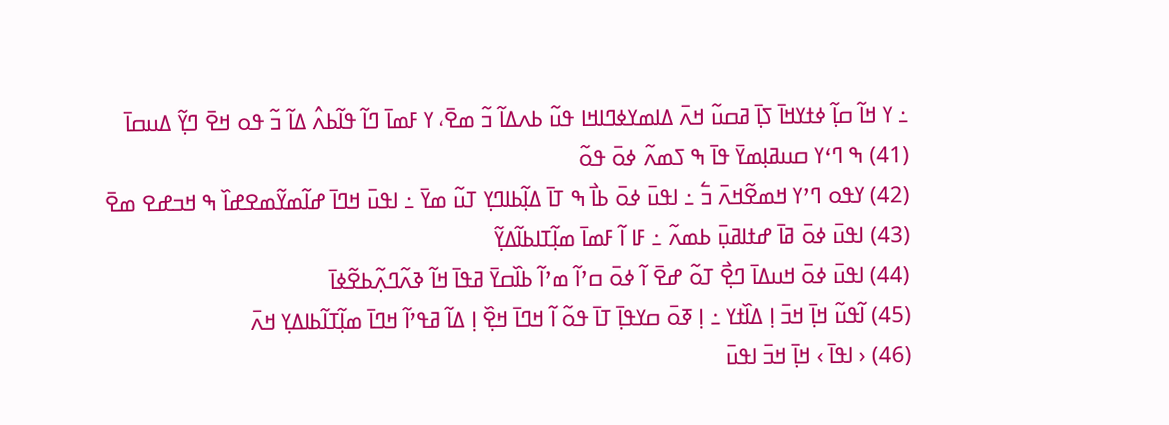߸ ߌ ߞߊ߬ ߛߊ߲߬ ߦߙߌߞߊ߫ ߖߊ߲߫ ߥߛߎ߬ ߞߍ߫ ߡߊߘߌߦߣߊߞߊ ߟߎ߬ ߕߍߡߊ߬ ߏ߬ ߘߐ߫، ߌ ߓߘߊ߫ ߣߊ߬ ߟߊ߬ߕߍ߮ ߡߊ߬ ߏ߬ ߟߋ ߞߐ߫ ߣߌ߲߬ ߡߎߛߊ߫
(41) ߒ ߣߵߌ ߛߎߥߊ߲ߘߌ߫ ߟߊ߫ ߒ ߖߘߍ߬ ߦߋ߫ ߟߋ߬
(42) ߌߟߋ ߣߴߌ ߞߘߐ߬ߞߍ߫ ߏ߱ ߸ ߊߟߎ߫ ߦߋ߫ ߕߊ߯ ߒ ߠߊ߫ ߡߊ߲߬ߕߊߣߌ߲ ߠߎ߬ ߘߌ߫ ߸ ߊߟߎ߫ ߞߣߊ߫ ߝߊ߬ߘߌ߬ߘߐߝߊ߰ ߒ ߞߏߝߐ ߘߐ߫
(43) ߊߟߎ߫ ߦߋ߫ ߥߊ߫ ߝߙߊߥߎ߲߫ ߕߘߍ߬ ߸ ߓߊ ߊ߬ ߓߘߊ߫ ߘߊ߲߬ߠߊߕߊ߬ߡߌ߲߬
(44) ߊߟߎ߫ ߦߋ߫ ߞߎߡߊ߫ ߣߐ߲߯ ߠߋ߬ ߝߐ߫ ߊ߬ ߦߋ߫ ߛߴߊ߬ ߘߴߊ߬ ߕߊ߰ߛߌ߫ ߥߟߊ߫ ߞߊ߬ ߢߍ߬ߣߍ߲߬ߕߐ߬ߦߊ߫
(45) ߊ߬ߟߎ߬ ߞߊ߲߫ ߞߏ߫ ߊ߲ ߡߊ߰ߙߌ ߸ ߊ߲ ߧߋ߫ ߛߌߟߊ߲߫ ߠߊ߫ ߟߋ߬ ߊ߬ ߞߣߊ߫ ߞߐ߲߰ ߊ߲ ߡߊ߬ ߥߟߴߊ߬ ߞߣߊ߫ ߘߊ߲߬ߠߊ߬ߕߊߡߌ߲ ߞߍ߫
(46) ‹ ߊߟߊ߫ › ߞߊ߲߫ ߞߏ߫ ߊߟߎ߫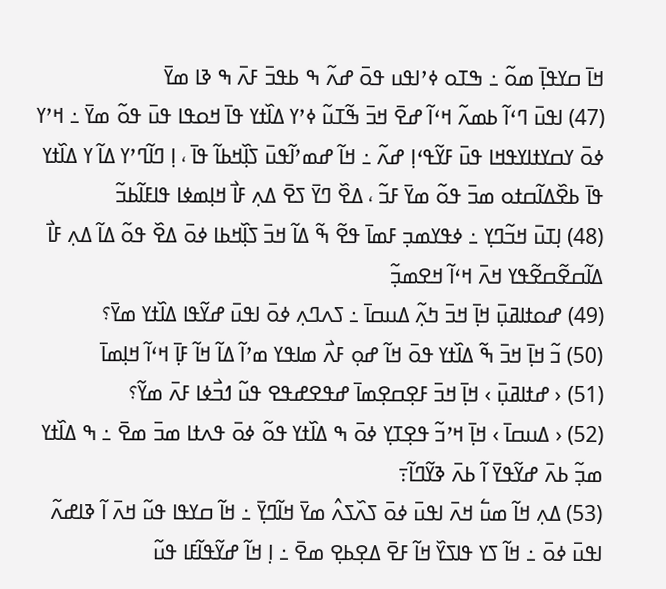ߞߊ߫ ߛߌߟߊ߲߫ ߘߋ߬ ߸ ߒߠߋ ߦߴߊߟߎ ߟߋ߫ ߝߍ߬ ߒ ߕߟߏ߫ ߓߍ߫ ߒ ߢߊ ߘߌ߫
(47) ߊߟߎ߫ ߣߵߊ߬ ߕߘߍ߬ ߞߵߊ߬ ߝߐ߫ ߞߏ߫ ߒ߬ߠߎ߬ ߦߴߌ ߡߊ߰ߙߌ ߟߊ߫ ߞߋߟߊ ߟߎ߫ ߟߋ߬ ߘߌ߫ ߸ ߞߴߌ ߦߋ߫ ߌߛߌߙߊߌߟߞߊ ߟߎ߫ ߓߌ߬ߟߵߊ߲ ߝߍ߬ ߸ ߞߊ߬ ߝߘߴߊ߬ߟߎ߫ ߖߊ߲߰ߞߕߊ߬ ߟߊ߫ ، ߊ߲ ߣߊ߬ߣߴߌ ߡߊ߬ ߌ ߡߊ߰ߙߌ ߟߊ߫ ߕߐ߰ߡߊ߬ߛߙߋ ߘߏ߫ ߟߋ߬ ߘߌ߫ ߓߏ߬ ، ߡߐ߰ ߣߌ߫ ߖߐ߫ ߡߍ߲ ߓߊ߯ ߞߊ߲ߘߦߊ ߟߊߓߊ߬ߕߏ߬
(48) ߊ߲ߠߎ߫ ߞߏ߬ߣߌ߲ ߸ ߦߟߌߘߏ߲ ߓߘߊ߫ ߟߐ߬ ߒ߬ ߡߊ߬ ߞߏ߫ ߖߊ߲߰ߞߕߊ ߦߋ߫ ߡߐ߰ ߟߋ߬ ߡߊ߬ ߡߍ߲ ߓߊ߯ ߡߊ߬ߛߐ߬ߛߐ߬ߟߌ ߞߍ߫ ߞߵߊ߬ ߞߐߘߏ߲߬
(49) ߝߋߙߊߥߎ߲߫ ߞߊ߲߫ ߞߏ߫ ߤߍ߲߬ ߡߎߛߊ߫ ߸ ߖߍߣߍ߲ ߦߋ߫ ߊߟߎ߫ ߝߌ߬ߟߊ ߡߊ߰ߙߌ ߘߌ߫؟
(50) ߏ߬ ߞߊ߲߫ ߞߏ߫ ߒ߬ ߡߊ߰ߙߌ ߟߋ߫ ߞߊ߬ ߝߋ߲ ߓߍ߯ ߘߊߟߌ ߘߴߊ߬ ߡߊ߬ ߞߊ߬ ߓߊ߲߫ ߞߵߊ߬ ߞߊ߲ߘߊ߫
(51) ‹ ߝߙߊߥߎ߲߫ › ߞߊ߲߫ ߞߏ߫ ߓߐ߲ߛߐ߲ߘߊ߫ ߝߟߐߝߟߐ ߟߎ߬ ߗߏ߯ߦߊ ߓߍ߫ ߘߌ߬؟
(52) ‹ ߡߎߛߊ߫ › ߞߊ߲߫ ߞߴߏ߬ ߟߐ߲ߠߌ߲ ߦߋ߫ ߒ ߡߊ߰ߙߌ ߟߋ߬ ߦߋ߫ ߟߍߙߊ ߘߏ߫ ߘߐ߫ ߸ ߒ ߡߊ߰ߙߌ ߘߏ߲߬ ߕߍ߫ ߝߌ߬ߟߌ߫ ߊ߬ ߕߍ߫ ߢߌ߬ߣߊ߬߹
(53) ߡߍ߲ ߞߊ߬ ߘߎ߱ ߞߍ߫ ߊߟߎ߫ ߦߋ߫ ߖߍ߰ߖߍ߮ ߘߌ߫ ߞߊ߬ߣߌ߲߫ ߸ ߞߊ߬ ߛߌߟߊ ߟߎ߬ ߞߍ߫ ߊ߬ ߢߊߝߍ߬ ߊߟߎ߫ ߦߋ߫ ߸ ߞߊ߬ ߖߌ ߟߊߖߌ߰ ߞߊ߬ ߓߐ߫ ߡߐ߲ߕߐ߲ ߘߐ߫ ߸ ߊ߲ ߞߊ߬ ߝߌ߬ߟߊ߬ߓߊ ߟߎ߬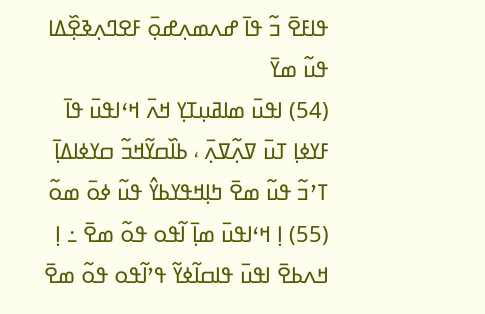ߟߊߓߐ߫ ߏ߬ ߟߊ߫ ߝߍߘߍ߲ߝߋ߲߫ ߓߐߣߍ߲ߢߐ߲߰ߡߊ ߟߎ߬ ߘߌ߫
(54) ߊߟߎ߫ ߘߊߥߎ߲ߠߌ߲ ߞߍ߫ ߞߵߊߟߎ߫ ߟߊ߫ ߓߌߦߊ߲ ߠߎ߫ ߜߍ߲߬ߜߍ߲߫ ، ߕߊ߰ߛߌ߬ߞߏ߬ ߛߌߦߊߡߊ߲߫ ߠߴߏ߬ ߟߎ߬ ߘߐ߫ ߤߊ߲ߞߟߌߕߌ߮ ߟߎ߬ ߦߋ߫ ߘߋ߬
(55) ߊ߲ ߞߵߊߟߎ߫ ߘߊ߲߫ ߊ߬ߟߋ ߟߋ߬ ߘߐ߫ ߸ ߊ߲ ߞߍߕߐ߫ ߊߟߎ߫ ߟߊߛߊ߬ߦߌ߬ ߟߴߊ߬ߟߋ ߟߋ߬ ߘߐ߫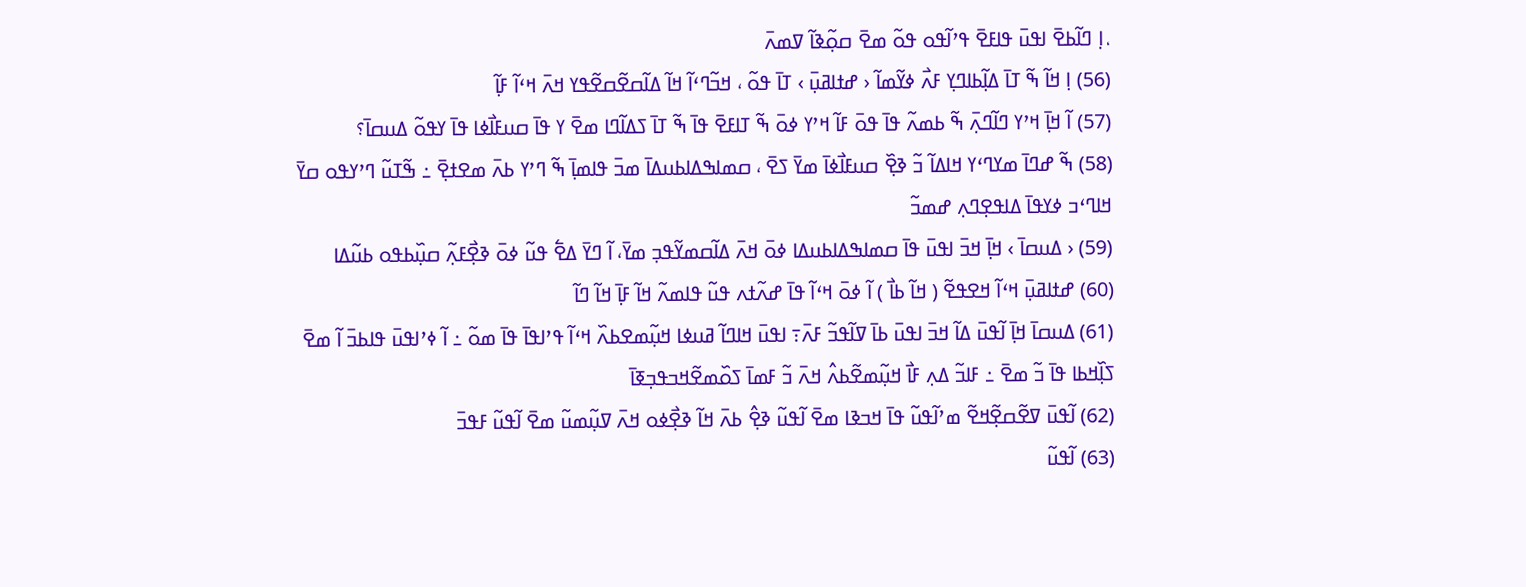، ߊ߲ ߣߊ߬ߕߐ߫ ߊߟߎ߫ ߟߊߓߐ߫ ߟߴߊ߬ߟߋ ߟߋ߬ ߘߐ߫ ߛߋ߲߬ߢߊ߬ ߜߘߍ߫
(56) ߊ߲ ߞߊ߬ ߒ߬ ߠߊ߫ ߡߊ߲߬ߕߊߣߌ߲ ߓߍ߯ ߦߌ߬ߘߊ߬ ‹ ߝߙߊߥߎ߲߫ › ߠߊ߫ ߟߋ߬ ، ߞߏ߬ߣߵߊ߬ ߞߊ߬ ߡߊ߬ߛߐ߬ߛߐ߬ߟߌ ߞߍ߫ ߞߵߊ߬ ߓߊ߲߬
(57) ߊ߬ ߞߊ߲߫ ߞߴߌ ߣߊ߬ߣߍ߲߫ ߒ߬ ߕߘߍ߬ ߟߊ߫ ߟߋ߫ ߓߊ߬ ߞߴߌ ߦߋ߫ ߒ߬ ߠߊߓߐ߫ ߟߊ߫ ߒ߬ ߠߊ߫ ߖߡߊ߬ߣߊ ߘߐ߫ ߌ ߟߊ߫ ߛߎߓߊ߯ߦߊ ߟߊ߫ ߌߟߋ߬ ߡߎߛߊ߫؟
(58) ߒ߬ ߝߣߊ߫ ߘߌߣߵߌ ߞߊߡߊ߬ ߏ߬ ߢߐ߲߰ ߛߎߓߊ߯ߦߊ߫ ߘߌ߫ ߖߐ߫ ، ߛߘߊߒߡߊߕߎߡߊ߫ ߘߏ߫ ߟߊߘߊ߲߫ ߒ߬ ߣߴߌ ߕߍ߫ ߘߐߙߐ߲߫ ߸ ߒ߬ߠߎ߬ ߣߴߌߟߋ ߛߌ߫ ߞߊߣߵߏ ߦߌߟߊ߫ ߡߊߟߐ߲ߣߍ߲ ߝߘߏ߬
(59) ‹ ߡߎߛߊ߫ › ߞߊ߲߫ ߞߏ߫ ߊߟߎ߫ ߟߊ߫ ߛߘߊߒߡߊߕߎߡߊ ߦߋ߫ ߞߍ߫ ߡߊ߬ߛߘߌ߬ߟߏ߲ ߘߌ߫، ߊ߬ ߣߌ߫ ߡߐ߱ ߟߎ߬ ߦߋ߫ ߢߐ߲߯ߓߍ߲߬ ߛߎ߲߰ߕߟߋ ߕߎ߬ߡߊ
(60) ߝߙߊߥߎ߲߫ ߞߵߊ߬ ߞߐߟߐ߬ ( ߞߊ߬ ߕߊ߯ ) ߊ߬ ߦߋ߫ ߞߵߊ߬ ߟߊ߫ ߝߍ߬ߙߍ ߟߎ߬ ߟߊߘߍ߬ ߞߊ߬ ߓߊ߲߫ ߞߊ߬ ߣߊ߬
(61) ߡߎߛߊ߫ ߞߊ߲߫ ߊ߬ߟߎ߫ ߡߊ߬ ߞߏ߫ ߊߟߎ߫ ߕߊ߫ ߜߊ߬ߟߏ߬ ߓߍ߫߹ ߊߟߎ߫ ߞߊߣߊ߬ ߥߎߦߊ ߞߎ߲߬ߘߐߕߍ߰ ߞߵߊ߬ ߟߴߊߟߊ߫ ߟߊ߫ ߘߋ߬ ߸ ߊ߬ ߦߴߊߟߎ߫ ߟߊߕߏ߫ ߊ߬ ߘߐ߫ ߖߊ߲߰ߞߕߊ ߟߊ߫ ߏ߬ ߘߐ߫ ߸ ߓߊߏ߬ ߡߍ߲ ߓߊ߯ ߞߎ߲߬ߘߐ߬ߕߍ߮ ߞߍ߫ ߏ߬ ߓߘߊ߫ ߖߋ߰ߘߐ߬ߞߏߟߏ߲ߧߊ߫
(62) ߊ߬ߟߎ߫ ߜߐ߬ߛߐ߲߬ߞߐ߬ ߘߴߊ߬ߟߎ߬ ߟߊ߫ ߞߏߢߊ ߘߐ߫ ߊ߬ߟߎ߬ ߢߐ߲߮ ߕߍ߫ ߞߊ߬ ߢߐ߲߯ߦߋ ߞߍ߫ ߜߎ߲߬ߘߎ߬ ߘߐ߫ ߊ߬ߟߎ߬ ߓߟߏ߫
(63) ߊ߬ߟߎ߬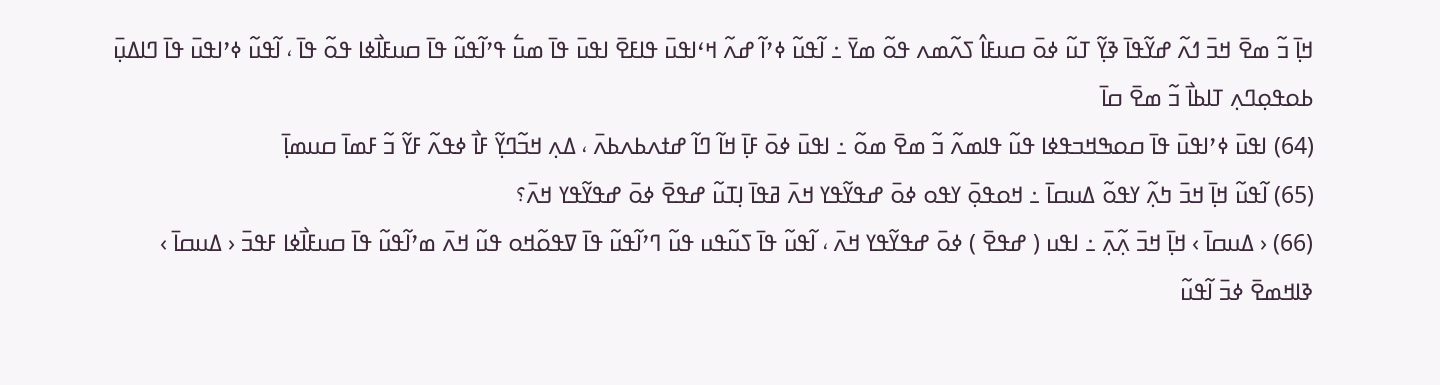ߞߊ߲߫ ߏ߬ ߘߐ߫ ߞߏ߫ ߗߍ߬ ߝߌ߬ߟߊ߫ ߢߌ߲߬ ߠߎ߬ ߦߋ߫ ߛߎߓߊ߮ ߖߍ߬ߘߍ ߟߋ߬ ߘߌ߫ ߸ ߊ߬ߟߎ߬ ߦߴߊ߬ ߝߍ߬ ߞߵߊߟߎ߫ ߟߊߓߐ߫ ߊߟߎ߫ ߟߊ߫ ߘߎ߱ ߟߴߊ߬ߟߎ߬ ߟߊ߫ ߛߎߓߊ߯ߦߊ ߟߋ߬ ߟߊ߫ ، ߊ߬ߟߎ߬ ߦߴߊߟߎ߫ ߟߊ߫ ߣߊߡߎ߲߫ ߕߋߟߋ߲ߣߍ߲ ߠߊߕߊ߯ ߏ߬ ߘߐ߫ ߛߊ߫
(64) ߊߟߎ߫ ߦߴߊߟߎ߫ ߟߊ߫ ߛߋߒߞߏߟߦߊ ߟߎ߬ ߟߊߘߍ߬ ߏ߬ ߘߐ߫ ߘߋ߬ ߸ ߊߟߎ߫ ߦߋ߫ ߓߊ߲߫ ߞߊ߬ ߣߊ߬ ߝߙߍߕߍߕߍ߫ ، ߡߍ߲ ߞߏ߬ߣߌ߲߬ ߓߊ߯ ߦߟߍ߬ ߓߌ߬ ߏ߬ ߓߘߊ߫ ߛߎߘߊ߲߫
(65) ߊ߬ߟߎ߬ ߞߊ߲߫ ߞߏ߫ ߤߍ߲߬ ߌߟߋ߬ ߡߎߛߊ߫ ߸ ߞߋߟߋ߲߫ ߌߟߋ ߦߋ߫ ߝߟߌ߬ߟߌ ߞߍ߫ ߥߟߊ߫ ߊ߲ߠߎ߬ ߝߟߐ߫ ߦߋ߫ ߝߟߌ߬ߟߌ ߞߍ߫؟
(66) ‹ ߡߎߛߊ߫ › ߞߊ߲߫ ߞߏ߫ ߍ߲߬ߍ߲߫ ߸ ߊߟߎ ( ߝߟߐ߫ ) ߦߋ߫ ߝߟߌ߬ߟߌ ߞߍ߫ ، ߊ߬ߟߎ߬ ߟߊ߫ ߖߎ߬ߟߎ ߟߎ߬ ߣߴߊ߬ߟߎ߬ ߟߊ߫ ߜߟߋ߬ߞߋ ߟߎ߬ ߞߍ߫ ߘߴߊ߬ߟߎ߬ ߟߊ߫ ߛߎߓߊ߯ߦߊ ߓߟߏ߫ ‹ ߡߎߛߊ߫ › ߢߊߞߘߐ߫ ߦߏ߫ ߊ߬ߟߎ߬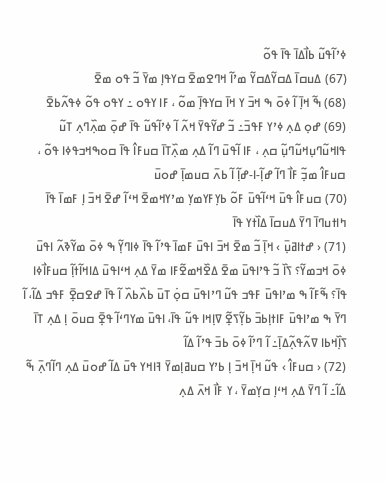ߦߴߊ߬ߟߎ߬ ߕߊ߯ߡߊ߫ ߟߊ߫ ߟߋ߬
(67) ߡߎߛߊ߫ ߡߛߌ߬ߡߛߌ߬ ߘߴߊ߬ ߞߣߐߘߐ߫ ߛߌߟߊ߲ ߘߌ߫ ߏ߬ ߟߋ ߘߐ߫
(68) ߒ߬ ߞߊ߲߫ ߊ߬ ߦߋ߫ ߒ ߞߏ߫ ߌ ߞߊ߫ ߛߌߟߊ߲߫ ߘߋ߬ ، ߓߊ ߌߟߋ ߸ ߌߟߋ ߟߋ߬ ߦߟߍ߬ߕߐ߫
(69) ߝߋ߲ ߡߍ߲ ߦߴߌ ߓߟߏ߫߸ ߏ߬ ߝߌ߬ߟߌ߫ ߞߍ߬ ߊ߬ ߦߴߊ߬ߟߎ߬ ߟߊ߫ ߝߋ߲߫ ߘߍ߲߰ߣߍ߲ ߠߎ߬ ߟߊߞߎ߬ߣߎ߲ߞߎ߬ߣߎ߲߬ ߛߍ߲ ، ߓߊ ߊ߬ߟߎ߫ ߣߊ߬ ߡߍ߲ ߘߍ߲߰ߠߊ߫ ߛߎߓߊ߮ ߟߊ߫ ߛߋߒߞߏߟߦߊ ߟߋ߬ ، ߛߎߓߊ߮ ߘߏ߲߬ ߓߊ߯ ߣߊ߬ ߝߊ߲߬-ߊ-ߝߊ߲߬ ߊ߬ ߕߍ߫ ߛߎߘߊ߲߫ ߝߋߎ߫
(70) ߛߎߓߊ߮ ߟߎ߫ ߞߵߊ߬ߟߎ߫ ߓߋ߬ ߕߌ߲ߓߌߘߌ߲ ߘߴߌߞߘߐ߫ ߞߵߊ߬ ߝߐ߫ ߞߏ߫ ߊ߲ ߓߘߊ߫ ߟߊ߫ ߤߊߙߎߣߊ߫ ߣߌ߫ ߡߎߛߊ߫ ߡߊ߰ߙߌ ߟߊ߫
(71) ‹ ߝߙߊߥߎ߲߫ › ߞߊ߲߫ ߏ߬ ߘߐ߫ ߞߏ߫ ߊߟߎ߫ ߓߘߊ߫ ߟߴߊ߬ ߟߊ߫ ߦߊߣߌ߲߬ ߒ ߦߋ߫ ߘߌ߬ߢߍ߬ ߊߟߎ߫ ߦߋ߫ ߞߏߘߌ߬؟ ߖߊ߰ ߏ߬ ߟߴߊߟߎ߫ ߘߐ߫ ߡߐ߰ߞߘߐ߬ߓߊ ߘߌ߫ ߡߍ߲ ߞߵߊߟߎ߫ ߡߊߞߊ߬ߙߊ߲߬ ߛߎߓߊ߯ߦߊ ߟߊ߫؟ ߒ߬ߓߊ߬ ߒ ߘߴߊߟߎ߫ ߓߟߏ ߟߎ߬ ߣߴߊߟߎ߫ ߛߋ߲߭ ߠߎ߫ ߕߍ߰ߕߍ߰ ߊ߬ ߟߊ߫ ߝߐߛߐ߲߫ ߓߟߏ ߡߊ߬، ߊ߬ ߣߌ߫ ߒ ߘߴߊߟߎ߫ ߓߊߙߊ߲ߕߏ߫ ߕߌ߲߬ߖߐ߲߬ ߜߊ߲ߞߊ ߟߎ߬ ߟߊ߫، ߊߟߎ߫ ߘߌߣߵߊ߬ ߟߐ߲߫ ߛߎߋ߫ ߊ߲ ߡߍ߲ ߠߊ߫ ߖߊ߲߰ߞߕߊ ߜߍ߬ߟߍ߲߬ߡߊ߲߫߸ ߊ߬ ߣߴߊ߬ ߦߋ߫ ߕߏ߫ ߟߴߊ߬ ߡߊ߬
(72) ‹ ߛߎߓߊ߮ › ߟߎ߬ ߞߊ߲߫ ߞߏ߫ ߊ߲ ߕߴߌ ߛߎߥߊ߲ߘߌ߫ ߔߊߞߌ ߟߎ߫ ߡߊ߬ ߝߋߎ߫ ߡߍ߲ ߣߊ߬ߣߍ߲߫ ߒ߬ ߡߊ߬߸ ߊ߬ ߣߌ߫ ߡߍ߲ ߞߵߊ߲ ߛߌ߲ߘߌ߫ ، ߌ ߓߊ߯ ߞߍ߫ ߡߍ߲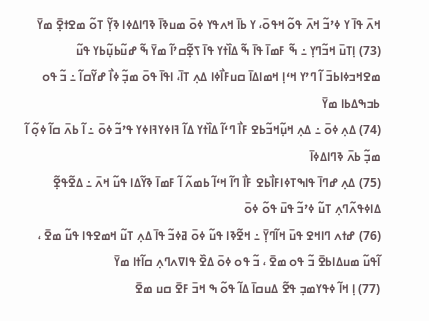ߞߍ߫ ߟߊ߫ ߌ ߦߴߏ߬ ߞߍ߫ ߟߋ߬ ߞߟߋ߫، ߌ ߕߊ߫ ߞߍߟߌ ߦߋ߫ ߘߎߢߊ߫ ߢߣߊߡߦߊ ߢߌ߲߬ ߠߋ߬ ߘߐߙߐ߲߫ ߘߌ߫
(73) ߊ߲ߠߎ߫ ߞߏ߬ߣߌ߲ ߸ ߒ߬ ߓߘߊ߫ ߟߊ߫ ߒ߬ ߡߊ߰ߙߌ ߟߊ߫ ߖߐ߲߬ߛߴߊ߬ ߘߌ߫ ߒ߬ ߝߎ߬ߕߎ߲߬ߕߌ ߟߎ߬ ߘߐߞߏߦߊߕߏ߫ ߊ߬ ߣߴߌ ߞߵߊ߲ ߞߘߊߡߊ߫ ߛߎߓߊ߯ߦߊ ߡߍ߲ ߠߊ߫، ߊߟߊ߫ ߟߋ߫ ߘߏ߲߬ ߦߊ߯ ߝߌ߬ߛߊ߬ ߸ ߏ߬ ߟߋ ߕߏߒߡߕߊ ߘߌ߫
(74) ߡߍ߲ ߦߋ߫ ߸ ߡߍ߲ ߞߎ߲߬ߞߏ߬ߕߐ ߓߊ߯ ߣߵߊ߬ ߡߊ߰ߙߌ ߡߊ߬ ߔߊߦߌߔߊߦߌ ߟߴߏ߬ ߦߋ߫ ߸ ߊ߬ ߕߍ߫ ߛߊ߬ ߦߋ߲߬ ߊ߬ ߘߏ߲߬ ߕߍ߫ ߢߣߊߡߦߊ߫
(75) ߡߍ߲ ߝߣߊ߫ ߟߊߒߠߦߊߓߊ߯ߕߐ ߓߊ߯ ߣߊ߬ ߞߵߊ߬ ߕߘߍ߬ ߊ߬ ߓߘߊ߫ ߢߌ߬ߡߊ ߟߎ߬ ߞߍ߫ ߸ ߡߐ߬ߟߐ߲߬ ߡߊߦߟߍ߬ߣߍ߲ ߠߎ߬ ߦߴߏ߬ ߟߎ߫ ߟߋ߬ ߦߋ߫
(76) ߝߙߍ ߣߊߞߐ ߟߎ߫ ߞߊ߬ߣߌ߲߫ ߸ ߞߐ߬ߢߊ ߟߎ߬ ߦߋ߫ ߥߦߏ߬ ߟߊ߫ ߡߍ߲ ߠߎ߬ ߞߘߐߟߊ ߟߎ߬ ߘߐ߫ ، ߊ߬ߟߎ߬ ߘߎߡߊߕߐ߫ ߏ߬ ߟߋ ߘߐ߫ ، ߏ߬ ߟߋ ߦߋ߫ ߡߐ߰ ߟߊߜߍߣߍ߲ ߛߊ߬ߙߊ ߘߌ߫
(77) ߊ߲ ߞߊ߬ ߦߟߌߘߏ߲ ߟߐ߬ ߡߎߛߊ߫ ߡߊ߬ ߟߋ߬ ߒ ߞߏ߫ ߓߐ߫ ߛߎ ߘߐ߫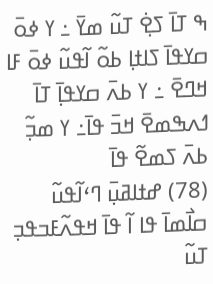ߒ ߠߊ߫ ߖߐ߲߭ ߠߎ߬ ߘߌ߫ ߸ ߌ ߦߋ߫ ߛߌߟߊ߫ ߖߊߙߊ߲ ߕߋ߬ ߊ߬ߟߎ߬ ߦߋ߫ ߓߊ ߞߣߐ߫ ߸ ߌ ߕߍ߫ ߛߌߟߊ߲߫ ߠߊ߫ ߗߍߒߘߐ߫ ߞߏ߫ ߟߊ߫߸ ߌ ߘߏ߲߬ ߕߍ߫ ߖߘߐ߬ ߟߊ߫
(78) ߝߙߊߥߎ߲߫ ߣߵߊ߬ߟߎ߬ ߛߊ߯ߘߊ߫ ߟߊ ߊ߬ ߟߊ߫ ߞߟߍ߬ߓߏߟߏ߲ ߠߎ߬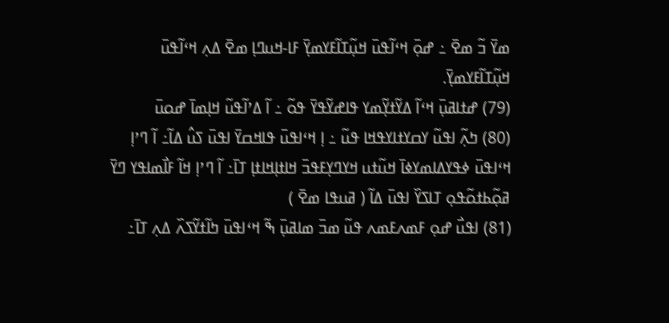ߘߌ߫ ߏ߬ ߘߐ߫ ߸ ߝߋ߲߫ ߞߵߊ߬ߟߎ߫ ߞߎ߲߬ߠߊ߬ߓߌߘߌ߲߫ ߓߊ-ߞߎߣߊ߲ ߘߐ߫ ߡߍ߲ ߞߵߊ߬ߟߎ߫ ߞߎ߲߬ߠߊ߬ߓߌߘߌ߲߫.
(79) ߝߙߊߥߎ߲߫ ߞߵߊ߬ ߡߌ߬ߙߌ߲߬ߘߌ ߟߊߝߌ߬ߟߌ߫ ߟߋ߬ ߸ ߊ߬ ߡߴߊ߬ߟߎ߬ ߞߊ߲ߘߊ߫ ߝߋߎ߫
(80) ߤߍ߲߬ ߊߟߎ߬ ߌߛߌߙߊߌߟߞߊ ߟߎ߬ ߸ ߊ߲ ߞߵߊߟߎ߫ ߟߊߞߛߌ߫ ߊߟߎ߫ ߖߎ߮ ߡߊ߬߸ ߊ߬ ߣߴߊ߲ ߞߵߊߟߎ߫ ߦߟߌߡߊߘߌߦߊ߫ ߞߎ߬ߙߎ ߞߌߣߌ߲ߓߟߏ߫ ߞߊߙߊ߲ߞߊߙߊ߲ ߠߊ߫߸ ߊ߬ ߣߴߊ߲ ߞߊ߬ ߓߊ߯ߘߊߟߌ ߣߌ߫ ߥߋ߲߬ߕߙߋ߬ߟߋ߲ ߠߊߖߌ߰ ߊߟߎ߫ ߡߊ߬ ( ߥߎߟߊ ߘߐ߫ )
(81) ߊߟߎ߯ ߝߋ߲ ߓߘߍߓߘߍ ߟߎ߬ ߘߏ߫ ߘߊߥߎ߲߫ ߒ߬ ߞߵߊߟߎ߫ ߤߊ߬ߙߌ߬ߖߍ߰ ߡߍ߲ ߠߊ߫߸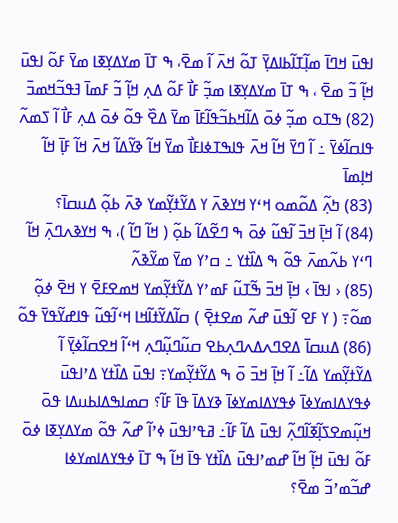ߊߟߎ߫ ߞߣߊ߫ ߘߊ߲߬ߠߊ߬ߕߊߡߌ߲߫ ߠߋ߬ ߞߍ߫ ߊ߬ ߘߐ߫، ߒ ߠߊ߫ ߘߌߡߌ߲ߧߊ ߘߌ߫ ߓߋ߬ ߊߟߎ߫ ߞߊ߲߬ ߏ߬ ߘߐ߫ ، ߒ ߠߊ߫ ߘߌߡߌ߲ߧߊ ߘߏ߲߬ ߓߊ߯ ߓߋ߬ ߡߍ߲ ߞߊ߲߬ ߏ߬ ߓߘߊ߫ ߔߟߏ߬ߞߘߏ߫
(82) ߒߠߋ ߘߏ߲߬ ߦߋ߫ ߡߊ߬ߞߕߏ߬ߟߊ߬ߓߊ߫ ߘߌ߫ ߡߐ߰ ߟߋ߬ ߦߋ߫ ߡߍ߲ ߓߊ߯ ߊ߬ ߖߘߍ߬ ߟߊߛߊ߬ߦߌ߫ ߸ ߊ߬ ߣߌ߫ ߞߊ߬ ߞߍ߫ ߟߊߒߠߦߊߓߊ߯ ߘߌ߫ ߞߊ߬ ߢߌ߬ߡߊ߬ ߞߍ߫ ߞߊ߬ ߓߊ߲߫ ߞߊ߬ ߞߊ߲ߘߊ߫
(83) ߤߍ߲߬ ߡߋ߬ߘߋ ߞߵߌ ߞߌߢߍ߫ ߌ ߡߌ߬ߙߌ߲߬ߘߌ ߢߍ߫ ߕߋ߲߬ ߡߎߛߊ߫؟
(84) ߊ߬ ߞߊ߲߫ ߞߏ߫ ߊ߬ߟߎ߬ ߦߋ߫ ߒ ߣߐ߬ߡߊ߬ ߕߋ߲߬ ( ߞߊ߬ ߣߊ߬ )، ߒ ߞߌߢߍߣߍ߲߫ ߞߊ߬ ߣߵߌ ߕߍ߬ߘߍ߫ ߟߋ߬ ߒ ߡߊ߰ߙߌ ߸ ߛߴߌ ߘߌ߫ ߘߌ߬ߢߍ߬
(85) ‹ ߊߟߊ߫ › ߞߊ߲߫ ߞߏ߫ ߒ߬ߠߎ߬ ߓߘߴߌ ߡߌ߬ߙߌ߲߬ߘߌ ߞߘߐߓߐ߫ ߌ ߞߐ߫ ߦߋ߲߬ ߘߋ߬߹ ( ߌ ߓߐ ߊ߬ߟߎ߫ ߝߍ߬ ߘߐߙߐ߲߫ ) ߛߊ߬ߡߌ߬ߙߊ߬ߞߊ ߞߵߊ߬ߟߎ߬ ߟߊߝߌ߬ߟߌ߫ ߟߋ߬
(86) ߡߎߛߊ߫ ߡߐߣߍߡߍߣߍ߲ߕߐ ߛߎ߬ߣߎ߲߬ߣߍ߲ ߞߵߊ߬ ߞߐߛߊ߬ߦߌ߲߫ ߊ߬ ߡߌ߬ߙߌ߲߬ߘߌ ߡߊ߬߸ ߊ߬ ߞߊ߲߫ ߞߏ߫ ߋ߫ ߒ ߡߌ߬ߙߌ߲߬ߘߌ߹ ߊߟߎ߫ ߡߊ߰ߙߌ ߡߴߊߟߎ߫ ߦߟߌߡߊߘߌߦߊ߫ ߦߟߌߡߊߘߌߦߊ߫ ߢߌߡߊ߫ ߟߊ߫ ߓߊ߬؟ ߛߘߊߒߡߊߕߎߡߊ ߟߋ߫ ߞߎ߲߬ߘߐߖߊ߲߬ߧߊ߬ߣߍ߲߬ ߊߟߎ߫ ߡߊ߬ ߓߊ߬߸ ߥߟߴߊߟߎ߫ ߦߴߊ߬ ߝߍ߬ ߟߋ߬ ߘߌߡߌ߲ߧߊ ߦߋ߫ ߓߋ߬ ߊߟߎ߫ ߞߊ߲߬ ߞߊ߬ ߝߘߴߊߟߎ߫ ߡߊ߰ߙߌ ߟߊ߫ ߞߊ߬ ߒ ߠߊ߫ ߦߟߌߡߊߘߌߦߊ ߝߏ߬ߘߴߏ߬ ߘߐ߫؟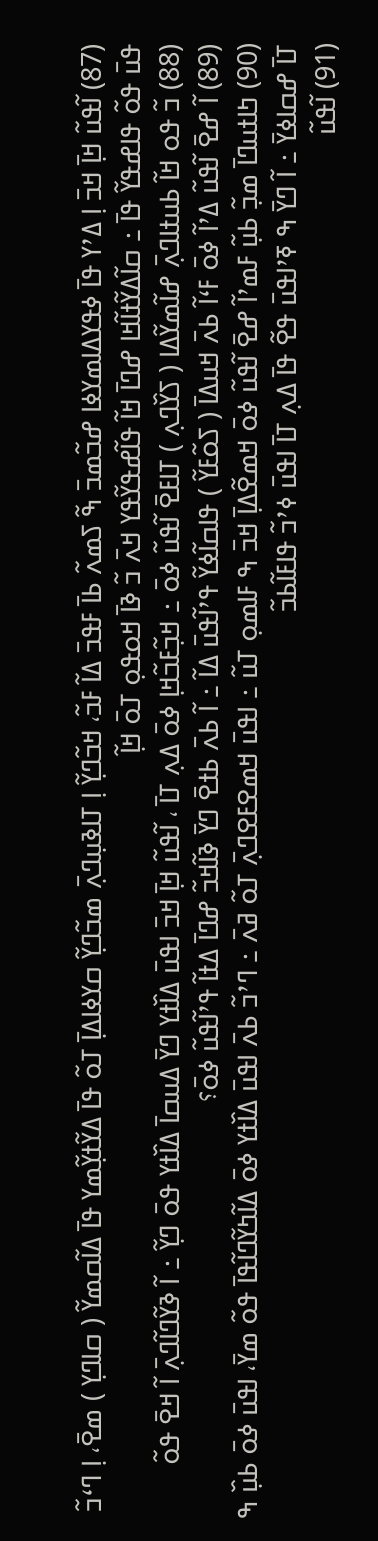(87) ߊ߬ߟߎ߬ ߞߊ߲߫ ߞߏ߫ ߊ߲ ߡߴߌ ߟߊ߫ ߦߟߌߡߊߘߌߦߊ ߝߏ߬ߘߏ߫ ߒ߬ ߖߘߍ߬ ߕߊ߫ ߓߟߏ߫ ߡߊ߬ ߓߏ߬، ߞߏ߬ߣߌ߲߬ ߊ߲ ߠߊߢߎ߲ߣߍ߲߫ ߘߏ߬ߣߌ߲߬ ߛߌߦߊߡߊ߲߫ ߠߋ߬ ߟߊ߫ ߡߌ߬ߙߌ߲߬ߘߌ ߟߊ߫ ߡߊ߬ߛߘߌ߬ ( ߛߊߣߌ߲ ) ߘߐ߫، ߊ߲ ߣߵߏ߬ ߟߎ߫ ߟߋ߬ ߟߊߝߟߌ߬ ߟߊ߫ ߸ ߛߊ߬ߡߌ߬ߙߊ߬ߞߊ ߝߣߊ߫ ߞߊ߬ ߟߊ߬ߝߟߌ߬ߟߌ ߞߍ߫ ߏ߬ ߢߊ߫ ߞߋߟߋ߲ ߠߋ߫ ߞߊ߲߬
(88) ߏ߬ ߟߋ ߞߊ߬ ߕߎߙߊߣߍ߲߫ ߝߊ߬ߘߌ߬ߡߊ ( ߖߌ߰ߣߍ߲ ) ߠߊߓߐ߫ ߊ߬ߟߎ߬ ߦߋ߫ ߸ ߞߏ߲߬ߓߏ߬ߞߊ߲ ߦߋ߫ ߡߍ߲ ߠߊ߫ ، ߊ߬ߟߎ߬ ߞߊ߲߫ ߞߏ߫ ߊߟߎ߫ ߡߊ߰ߙߌ ߣߌ߫ ߡߎߛߊ߫ ߡߊ߰ߙߌ ߟߋ߫ ߣߌ߲߬ ߸ ߊ߬ ߢߌ߬ߣߊ߬ߣߍ߲߫ ߊ߬ ߞߐ߫ ߟߋ߬
(89) ߊ߬ ߝߐ߫ ߊ߬ߟߎ߬ ߡߴߊ߬ ߦߋ߫ ߓߵߊ߬ ߕߍ߫ ߞߎߡߊ߫ ( ߖߋ߬ߓߌ߬ ) ߟߊߛߊ߬ߦߌ߬ ߟߴߊ߬ߟߎ߫ ߡߊ߬ ߸ ߊ߬ ߕߍ߫ ߕߙߐ߫ ߣߌ߫ ߢߊ߬ߞߏ߬ ߝߣߊ߫ ߡߙߊ߬ ߟߴߊ߬ߟߎ߬ ߦߋ߫؟
(90) ߤߊߙߎߣߊ߫ ߘߏ߲߬ ߕߎ߲߬ ߓߘߴߊ߬ ߝߐ߫ ߊ߬ߟߎ߬ ߦߋ߫ ߞߘߐ߬ߡߊ߲߫ ߞߏ߫ ߒ ߓߊߘߋ߲ ߠߎ߬ ߸ ߊߟߎ߫ ߞߘߐߓߐߣߍ߲߫ ߠߋ߬ ߥߍ߫ ߸ ߣߴߏ߬ ߕߍ߫ ߊߟߎ߫ ߡߊ߰ߙߌ ߦߋ߫ ߡߊ߬ߤߌ߬ߣߊ߬ߟߊ߫ ߟߋ߬ ߘߌ߫، ߊߟߎ߫ ߦߋ߫ ߕߎ߲߰ ߒ ߠߊ߫ ߝߛߊߦߌ߫ ߸ ߊ߬ ߣߌ߫ ߒ ߧߴߊߟߎ߫ ߟߐ߬ ߟߊ߫ ߡߍ߲ ߠߊ߫ ߊߟߎ߫ ߦߴߏ߬ ߟߊߓߊ߬ߕߏ߬
(91) ߊ߬ߟߎ߬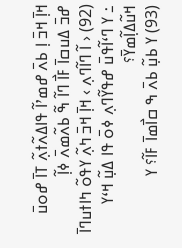ߞߊ߲߫ ߞߏ߫ ߊ߲ ߕߍ߫ ߝߘߴߊ߬ ߟߊߡߍ߬ߙߍ߲߬ ߠߊ߫ ߝߋߎ߫ ߝߏ߫ ߡߎߛߊ߫ ߓߊ߯ ߣߊ߬ ߒ߬ ߕߍ߬ߘߍ߫ ߦߊ߲߬
(92) ‹ ߊ߬ ߣߊ߬ߣߍ߲ › ߞߊ߲߫ ߞߏ߫ ߤߍ߲߬ ߌߟߋ߬ ߤߊߙߎߣߊ߫ ߸ ߌ ߣߵߊ߬ߟߎ߫ ߝߟߌ߬ߣߍ߲ ߦߋ߫ ߟߊ ߡߎ߲߬ ߞߵߌ ߞߎ߬ߡߊ߲߬ߘߌ߫؟
(93) ߌ ߕߎ߲߬ ߕߍ߫ ߒ ߛߊ߯ߘߊ߫ ߓߊ߬؟ ߌ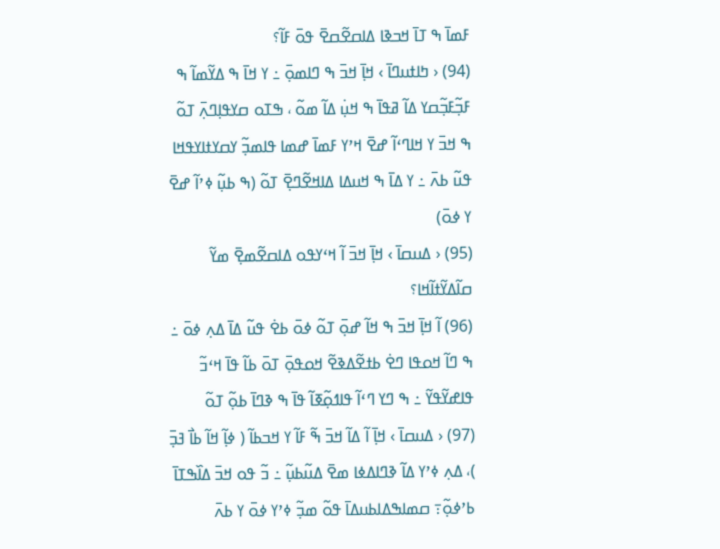ߓߘߊ߫ ߒ ߠߊ߫ ߞߏߢߊ ߡߊߛߐ߬ߛߐ߫ ߟߋ߫ ߓߊ߬؟
(94) ‹ ߤߊߙߎߣߊ߫ › ߞߊ߲߫ ߞߏ߫ ߒ ߣߊߘߋ߲߫ ߸ ߌ ߞߊ߫ ߒ ߡߌ߬ߘߊ߬ ߒ ߓߏ߲߬ߓߏ߲߬ߛߌ ߡߊ߬ ߥߟߊ߫ ߒ ߞߎ߲߭ ߡߊ߬ ߘߋ߬ ، ߒߠߋ ߛߌߟߊ߲ߣߍ߲߫ ߠߋ߬ ߒ ߞߏ߫ ߌ ߞߊߣߵߊ߬ ߝߐ߫ ߞߴߌ ߓߘߊ߫ ߝߘߊ ߟߊߘߏ߲߬ ߌߛߌߙߊߌߟߞߊ ߟߎ߬ ߕߍ߫ ߸ ߌ ߡߊ߫ ߒ ߞߎߡߊ ߡߊߞߐ߬ߣߐ߲߫ ߠߋ߬ (ߒ ߕߎ߲߬ ߦߴߊ߬ ߝߐ߫ ߌ ߦߋ߫)
(95) ‹ ߡߎߛߊ߫ › ߞߊ߲߫ ߞߏ߫ ߊ߬ ߞߵߌߟߋ ߡߊߛߐ߬ߘߐ߲߫ ߘߌ߬ ߛߊ߬ߡߌ߬ߙߊ߬ߞߊ؟
(96) ߊ߬ ߞߊ߲߫ ߞߏ߫ ߒ ߞߊ߬ ߝߋ߲߫ ߠߋ߬ ߦߋ߫ ߕߐ߭ ߟߎ߬ ߡߊ߫ ߡߍ߲ ߦߋ߫ ߸ ߒ ߣߊ߬ ߞߋߟߊ ߣߐ߭ ߕߙߐ߬ߡߢߐ߬ ߞߋߟߋ߲߫ ߠߋ߫ ߕߊ߬ ߟߊ߫ ߞߵߏ߬ ߟߊߝߌ߬ߟߌ߬ ߸ ߒ ߣߌ ߣߵߊ߬ ߟߊߗߋ߲߬ߧߊ߬ ߟߊ߫ ߒ ߢߣߊ߫ ߕߋ߲߬ ߠߋ߬
(97) ‹ ߡߎߛߊ߫ › ߞߊ߲߫ ߊ߬ ߡߊ߬ ߞߏ߫ ߒ߬ ߓߊ߬ ߌ ߞߏߕߊ߬ ( ߦߊ߲߬ ߞߊ߬ ߕߊ߯ ߔߏ߲߫ )، ߡߍ߲ ߦߴߌ ߡߊ߬ ߢߣߊߡߦߊ ߘߐ߫ ߡߎ߬ߕߎ߲߬ ߸ ߏ߬ ߟߋ ߞߏ߫ ߡߊ߰ߒߠߊ߫ ߕߴߦߋ߲߬߹ ߛߘߊߒߡߊߕߎߡߊ߫ ߟߋ߬ ߘߏ߲߬ ߦߴߌ ߦߋ߫ ߌ ߕߍ߫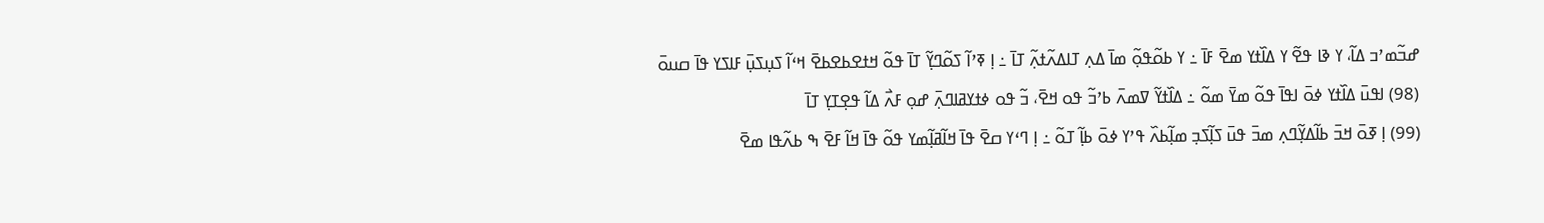ߝߏ߬ߘߴߏ ߡߊ߬، ߌ ߢߊ ߟߐ߬ ߌ ߡߊ߰ߙߌ ߘߐ߫ ߓߊ߫ ߸ ߌ ߕߋ߬ߟߋ߲߬ ߘߊ߫ ߡߍ߲ ߠߊߡߍ߬ߙߍ߲߬ ߠߊ߫ ߸ ߊ߲ ߧߴߊ߬ ߖߋ߬ߣߌ߲߬ ߠߊ߫ ߟߋ߬ ߞߙߐߕߐߕߐ߫ ߞߵߊ߬ ߖߎ߲ߖߎ߲߫ ߓߊߖߌ ߟߊ߫ ߛߎߋ߫
(98) ߊߟߎ߫ ߡߊ߰ߙߌ ߦߋ߫ ߊߟߊ߫ ߟߋ߬ ߘߌ߫ ߘߋ߬ ߸ ߡߊ߰ߙߌ߬ ߜߘߍ߫ ߕߴߏ߬ ߟߋ ߞߐ߫، ߏ߬ ߟߋ ߦߙߌߥߊߣߍ߲߫ ߝߋ߲ ߓߍ߯ ߡߊ߬ ߟߐ߲ߠߌ߲ ߠߊ߫
(99) ߊ߲ ߧߋ߫ ߞߏ߫ ߕߊ߬ߡߌ߲߬ߣߍ߲ ߘߏ߫ ߟߎ߫ ߖߊ߲߬ߖߏ߲ ߘߊ߲߬ߕߍ߰ ߟߴߌ ߦߋ߫ ߕߊ߲߬ ߠߋ߬ ߸ ߊ߲ ߣߵߌ ߛߐ߫ ߟߊ߫ ߞߊ߬ߥߊ߲߬ߘߌ ߟߋ߬ ߟߊ߫ ߞߊ߬ ߓߐ߫ ߒ ߕߍ߬ߟߊ ߘߐ߫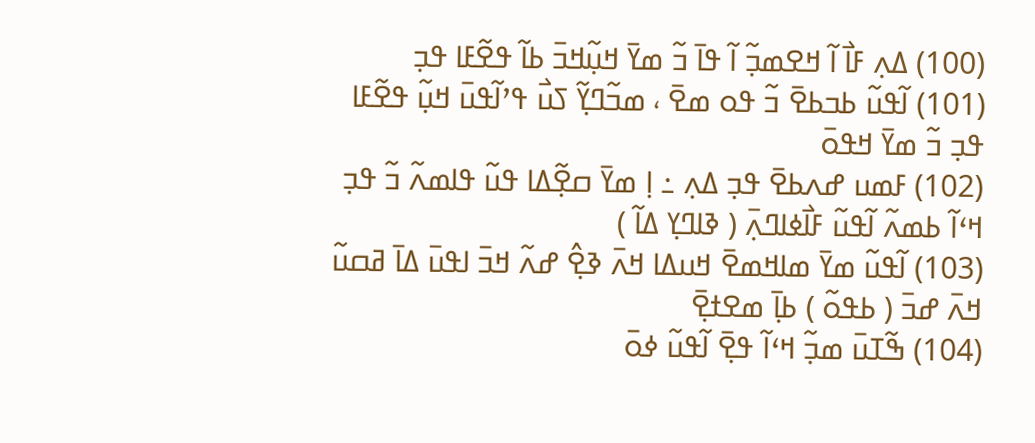(100) ߡߍ߲ ߓߊ߯ ߊ߬ ߞߐߘߏ߲߬ ߊ߬ ߟߊ߫ ߏ߬ ߘߌ߫ ߞߎ߲߬ߞߏ߫ ߕߊ߬ ߟߐ߬ߓߊ ߟߏ߲
(101) ߊ߬ߟߎ߬ ߕߏߕߐ߫ ߏ߬ ߟߋ ߘߐ߫ ، ߘߏ߬ߣߌ߲߬ ߖߎ߯ ߟߴߊ߬ߟߎ߫ ߞߎ߲߬ ߟߐ߬ߓߊ ߟߏ߲ ߏ߬ ߘߌ߫ ߞߟߋ߫
(102) ߓߘߎ ߝߍߕߐ߫ ߟߏ߲ ߡߍ߲ ߸ ߊ߲ ߘߌ߫ ߛߐ߲߬ߡߊ ߟߎ߬ ߟߊߘߍ߬ ߏ߬ ߟߏ߲ ߞߵߊ߬ ߕߘߍ߬ ߊ߬ߟߎ߬ ߓߊ߯ߦߊߣߍ߲߫ ( ߢߊߣߌ߲ ߡߊ߬ )
(103) ߊ߬ߟߎ߬ ߘߌ߫ ߘߊߞߘߐ߫ ߞߎߡߊ ߞߍ߫ ߢߐ߲߮ ߝߍ߬ ߞߏ߫ ߊߟߎ߫ ߡߊ߫ ߥߛߎ߬ ߞߍ߫ ߝߏ߫ ( ߕߟߋ߬ ) ߕߊ߲߫ ߘߐߙߐ߲߫
(104) ߒ߬ߠߎ߫ ߘߏ߲߬ ߞߵߊ߬ ߟߐ߲߫ ߊ߬ߟߎ߬ ߦߋ߫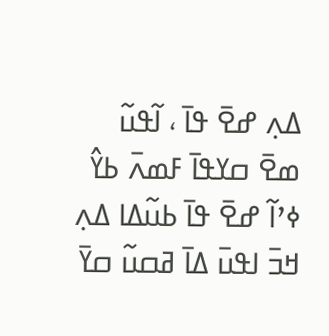ߡߍ߲ ߝߐ߫ ߟߊ߫ ، ߊ߬ߟߎ߬ ߘߐ߫ ߛߌߟߊ߫ ߓߘߍ߫ ߕߌ߮ ߦߴߊ߬ ߝߐ߫ ߟߊ߫ ߕߎ߬ߡߊ ߡߍ߲ ߞߏ߫ ߊߟߎ߫ ߡߊ߫ ߥߛߎ߬ ߛߌ߫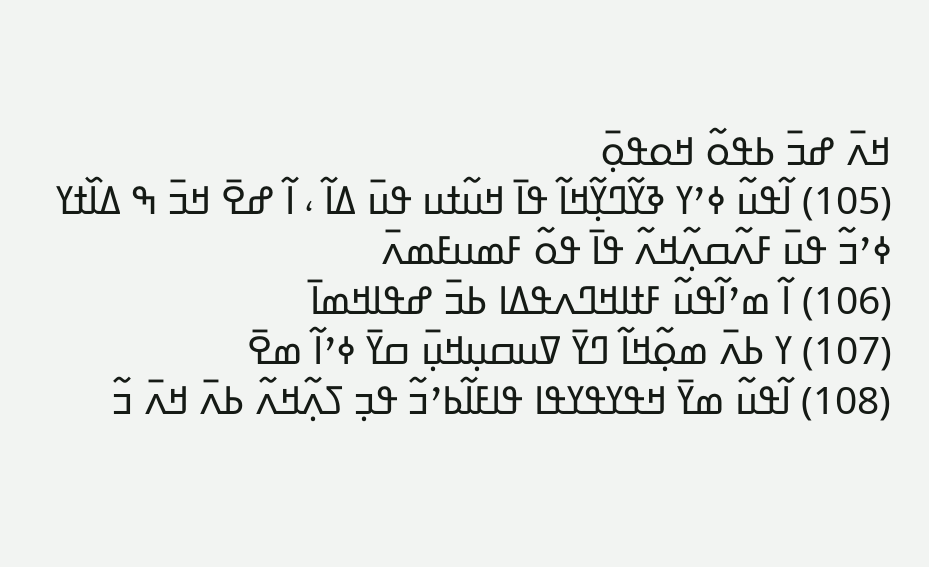ߞߍ߫ ߝߏ߫ ߕߟߋ߬ ߞߋߟߋ߲߫
(105) ߊ߬ߟߎ߬ ߦߴߌ ߢߌ߬ߣߌ߲߬ߞߊ߬ ߟߊ߫ ߞߎ߬ߙߎ ߟߎ߫ ߡߊ߬ ، ߊ߬ ߝߐ߫ ߞߏ߫ ߒ ߡߊ߰ߙߌ ߦߴߏ߬ ߟߎ߫ ߓߍ߬ߛߍ߲߬ߞߍ߬ ߟߊ߫ ߟߋ߬ ߓߘߎߓߘߍ߫
(106) ߊ߬ ߘߴߊ߬ߟߎ߬ ߓߙߊߞߣߍߟߡߊ ߕߏ߫ ߝߟߊߞߘߊ߫
(107) ߌ ߕߍ߫ ߘߋ߲߬ߞߊ߬ ߣߌ߫ ߜߎߛߎ߲ߞߎ߲߫ ߛߌ߫ ߦߴߊ߬ ߘߐ߫
(108) ߊ߬ߟߎ߬ ߘߌ߫ ߞߟߌߟߌߟߊ ߟߊߓߊ߬ߕߴߏ߬ ߟߏ߲ ߖߍ߲߬ߞߍ߬ ߕߍ߫ ߞߍ߫ ߏ߬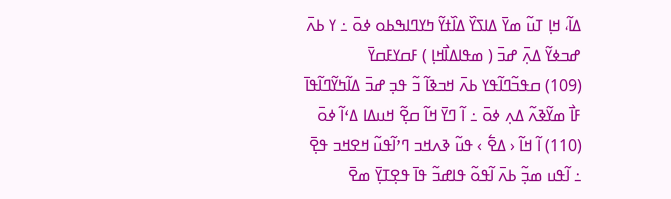ߡߊ߬، ߞߊ߲ ߠߎ߬ ߘߌ߫ ߡߊߖߌ߰ ߡߊ߰ߙߌ߬ ߤߌߣߊߒߕߋ ߦߋ߫ ߸ ߌ ߕߍ߫ ߝߏߦߌ߬ ߡߍ߲߫ ߝߏ߫ ( ߘߟߊߡߊ߯ߞߊ߲ ) ߓߛߌߓߛߌ߫
(109) ߛߟߏ߬ߣߊ߬ߟߌ ߕߍ߫ ߞߏߢߊ߬ ߏ߬ ߟߏ߲ ߝߏ߫ ߡߊ߬ߤߌ߬ߣߊ߬ߟߊ߫ ߓߊ߯ ߘߌ߬ߢߍ߬ ߡߍ߲ ߦߋ߫ ߸ ߊ߬ ߣߌ߫ ߞߊ߬ ߛߐ߲߬ ߞߎߡߊ ߡߵߊ߬ ߦߋ߫
(110) ߊ߬ ߞߊ߬ ‹ ߡߐ߱ › ߟߎ߬ ߢߍߞߏ ߣߴߊ߬ߟߎ߬ ߞߐߞߏ ߟߐ߲߫ ߸ ߊ߬ߟߎ ߘߏ߲߬ ߕߍ߫ ߊ߬ߟߋ߬ ߟߊߝߏ߬ ߟߊ߫ ߟߐ߲ߠߌ߲߫ ߘߐ߫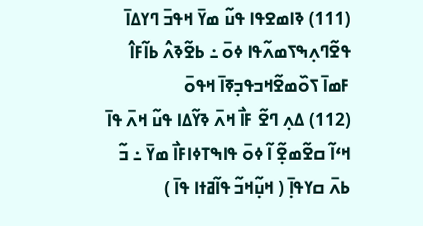(111) ߢߊߘߐߟߊ ߟߎ߬ ߘߌ߫ ߞߟߏ߫ ߣߌߡߊ߫ ߟߐ߬ߣߍ߲ߒߖߘߍ߬ߟߊ ߦߋ߫ ߸ ߕߐ߬ߢߍ߮ ߕߊ߬ߓߊ߮ ߓߘߊ߫ ߖߋ߰ߘߐ߬ߞߏߟߏ߲ߧߊ߫ ߞߟߋ߫
(112) ߡߍ߲ ߣߐ߬ ߓߊ߯ ߞߍ߫ ߢߌ߬ߡߊ ߟߎ߬ ߞߍ߫ ߟߊ߫ ߞߵߊ߬ ߛߐ߬ߘߐ߲߬ ߊ߬ ߦߋ߫ ߟߊߒߠߦߊߓߊ߯ ߘߌ߫ ߸ ߏ߬ ߕߍ߫ ߛߌߟߊ߲߫ ( ߞߎ߲߬ߞߏ߬ ߟߊ߬ߥߙߊ ߟߊ߫ )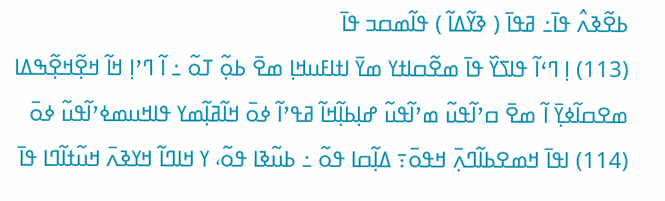ߕߐ߬ߢߍ߮ ߟߊ߫߸ ߥߟߊ߫ ( ߢߌ߬ߡߊ߬ ) ߟߊ߬ߘߛߏ ߟߊ߫
(113) ߊ߲ ߣߵߊ߬ ߟߊߖߌ߰ ߟߊ߫ ߘߐ߬ߛߊߙߌ ߘߌ߫ ߊߙߊߓߎߞߊ߲ ߘߐ߫ ߕߋ߲߬ ߠߋ߬ ߸ ߊ߬ ߣߴߊ߲ ߞߊ߬ ߞߐ߲߬ߞߐ߲߬ߒߡߊ ߘߐߛߊ߬ߦߌ߲߫ ߊ߬ ߘߐ߫ ߛߴߊ߬ߟߎ߬ ߘߴߊ߬ߟߎ߬ ߝߊ߲ߕߊ߲߬ߞߊ߬ ߥߟߴߊ߬ ߦߋ߫ ߞߊ߬ߥߊ߲߬ߘߌ ߟߊߞߎߘߦߴߊ߬ߟߎ߬ ߦߋ߫
(114) ߊߟߊ߫ ߞߘߐߕߊ߬ߣߍ߲߫ ߞߟߋ߫߹ ߡߊ߲߬ߛߊ ߟߋ߬ ߸ ߕߎ߬ߢߊ ߟߋ߬، ߌ ߞߊߣߊ߬ ߞߌߢߍ߫ ߞߎ߬ߙߊ߬ߣߊ ߟߊ߫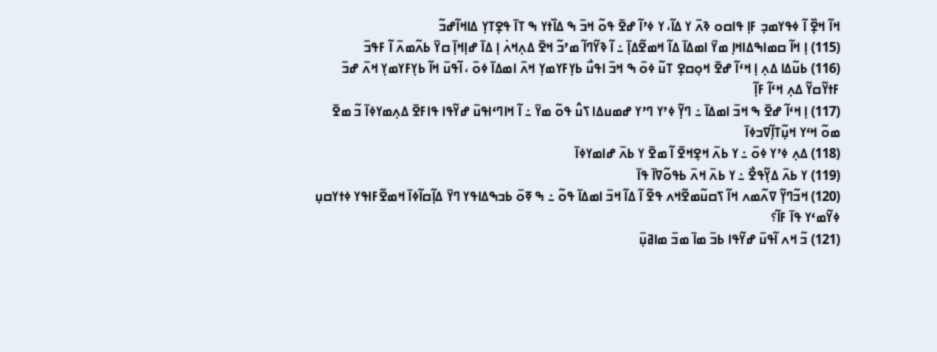ߞߊ߬ ߞߐ߲߰ ߊ߬ ߦߟߌߘߏ߲ ߓߊ߲ ߟߊߛߋ ߢߍ߫ ߌ ߡߊ߬، ߌ ߦߴߊ߬ ߝߐ߫ ߟߋ߬ ߞߏ߫ ߒ ߡߊ߰ߙߌ ߒ ߠߊ߫ ߟߐ߲ߠߌ߲ ߡߊߞߊ߬ߝߏ߬
(115) ߊ߲ ߞߊ߬ ߛߘߊߒߡߊߞߊ߲ ߘߌ߫ ߊߘߡߊ߫ ߡߊ߬ ߞߘߐ߬ߡߊ߲߫ ߸ ߊ߬ ߢߌ߬ߣߊ߬ ߘߴߏ߬ ߞߐ߫ ߡߍ߲ߞߍ߭ ߊ߲ ߡߊ߫ ߝߊ߲ߞߊ߲߫ ߛߌ߫ ߕߍ߬ߘߍ߫ ߊ߬ ߓߟߏ߫
(116) ߕߎ߬ߡߊ ߡߍ߲ ߊ߲ ߞߵߊ߬ ߝߐ߫ ߞߋ߲ߛߐ߲ ߠߎ߬ ߦߋ߫ ߒ ߞߏ߫ ߊߟߎ߯ ߕߌ߲ߓߌߘߌ߲ ߞߍ߫ ߊߘߡߊ߫ ߦߋ߫ ، ߊ߬ߟߎ߫ ߞߊ߬ ߕߌ߲ߓߌߘߌ߲ ߞߍ߫ ߝߏ߫ ߓߙߌ߬ߛߌ߬ ߡߍ߲ ߞߵߊ߬ ߓߊ߲߬
(117) ߊ߲ ߞߵߊ߬ ߝߐ߫ ߒ ߞߏ߫ ߊߘߡߊ߫ ߸ ߣߌ߲߬ ߦߴߌ ߣߴߌ ߝߘߎߡߊ ߖߎ߮ ߟߋ߬ ߘߌ߫ ߸ ߊ߬ ߞߊߣߵߊߟߎ߫ ߝߌ߬ߟߊ ߟߊߓߐ߫ ߡߍ߲ߘߌߦߊ߫ ߏ߬ ߘߐ߫ ߘߋ߬ ߞߵߌ ߞߎ߲߬ߠߊ߲߬ߜߏߦߊ߫
(118) ߡߍ߲ ߦߴߌ ߦߋ߫ ߸ ߌ ߕߍ߫ ߞߐ߲ߞߐ߫ ߊ߬ ߘߐ߫ ߌ ߕߍ߫ ߝߊߘߌߦߊ߫
(119) ߌ ߕߍ߫ ߡߌ߲߬ߟߐ߯ ߸ ߌ ߕߍ߫ ߞߍ߫ ߕߟߋ߬ߜߊ߫ ߟߊ߫
(120) ߞߏ߬ߣߌ߲߬ ߜߍ߬ߘߍ ߞߊ߬ ߖߛߎ߬ߘߐ߬ߞߍ ߟߐ߬ ߊ߬ ߡߊ߬ ߞߏ߫ ߊߘߡߊ߫ ߟߋ߬ ߸ ߒ ߧߋ߫ ߕߏߒߡߊߟߌ ߣߌ߫ ߡߊ߲߬ߛߊ߬ߦߊ߫ ߞߘߐ߬ߓߊߟߌ ߦߙߌߛߎ߲ ߦߌ߬ߘߵߌ ߟߊ߫ ߓߊ߬؟
(121) ߏ߬ ߞߍ ߊ߬ߟߎ߫ ߝߌ߬ߟߊ ߕߏ߫ ߘߊ߫ ߘߏ߫ ߘߊߥߎ߲߫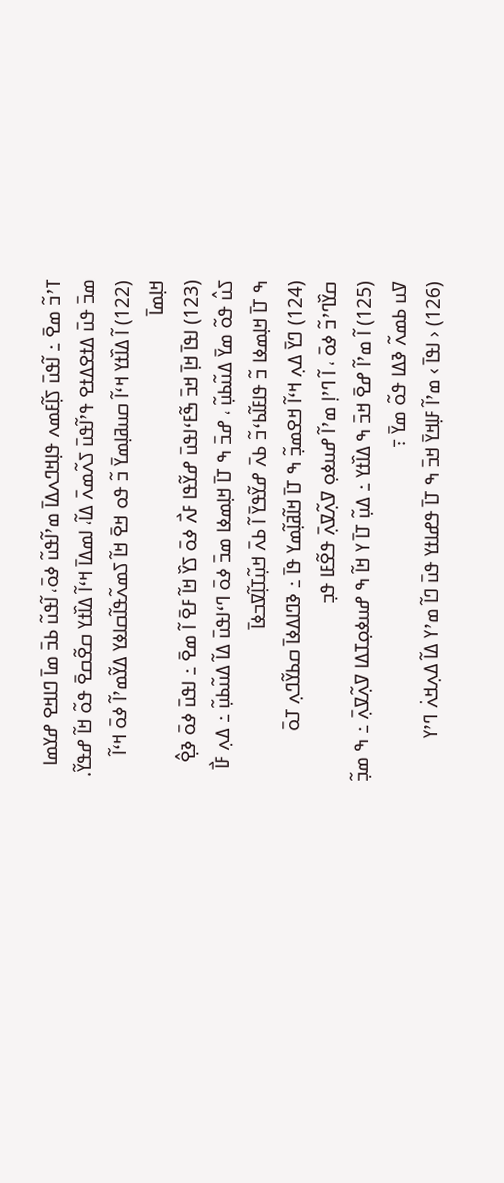ߠߴߏ߬ ߘߐ߫ ߸ ߊ߬ߟߎ߫ ߖߊ߲߬ߓߘߍ ߟߊ߲ߞߣߍߡߊ߫ ߘߴߊ߬ߟߎ߬ ߦߋ߫، ߊ߬ߟߎ߬ ߕߏ߫ ߘߊ߫ ߣߊߞߐ ߝߌߘߊ ߘߏ߫ ߟߎ߫ ߡߙߐߡߙߐ ߟߴߊ߬ߟߎ߫ ߖߍ߬ߘߍ߫ ߡߊ߬، ߊߘߡߊ߫ ߞߵߊ߬ ߡߊ߰ߙߌ ߛߐ߬ߛߐ߫ ߟߋ߬ ߞߊ߬ ߝߟߌ߬.
(122) ߊ߬ ߡߊ߰ߙߌ ߞߵߊ߬ ߛߎߥߊ߲ߘߌ߫ ߏ߬ ߟߋ ߞߐ߫ ߞߊ߬ ߖߘߍ߬ߟߊ߬ߛߊߦߌ ߡߌ߬ߘߴߊ߬ ߦߋ߫ ߞߵߊ߬ ߞߊ߲ߘߊ߫
(123) ߊߟߊ߫ ߞߊ߲߫ ߞߏ߫ ߒ߬ߓߵߊߟߎ߫ ߝߌ߬ߟߊ ߓߍ߯ ߦߋ߫ ߖߌ߰ ߞߊ߬ ߓߐ߫ ߊ߬ ߘߐ߫ ߸ ߊߟߎ߫ ߦߋ߫ ߢߐ߲߮ ߖߎ߮ ߟߋ߬ ߘߌ߫ ߡߎ߬ߕߎ߲߬ ، ߝߏ߫ ߒ ߠߊ߫ ߞߊ߲ߘߦߊ ߘߏ߫ ߦߋ߫ ߣߵߊߟߎ߫ ߡߊ߬ ߡߎ߬ߕߎ߲߬ ߸ ߡߍ߲ ߓߊ߯ ߒ ߠߊ߫ ߞߊ߲ߘߦߊ ߏ߬ ߟߊߓߊ߬ߕߵߏ߬ ߕߍ߫ ߝߌ߬ߟߌ߫ ߊ߬ ߕߍ߫ ߞߎ߲߬ߠߊ߲߬ߜߏߦߊ߫
(124) ߣߌ߫ ߡߍ߲ ߞߵߊ߬ ߞߐߘߏ߲߬ ߒ ߠߊ߫ ߞߊ߬ߥߊ߲߬ߘߌ ߟߊ߫ ߸ ߢߣߊߡߦߊ߫ ߛߕߌ߬ߣߍ߲ ߠߋ߫ ߛߌ߰ߣߴߏ߬ ߦߋ߫ ، ߊ߬ ߣߴߊ߲ ߘߴߊ߬ ߝߎߦߋ߲ ߜߍ߲߬ߜߍ߲߫ ߟߐ߬ߓߊ ߟߏ߲
(125) ߊ߬ ߘߴߊ߬ ߝߐ߫ ߞߏ߫ ߒ ߡߊ߰ߙߌ ߸ ߡߎ߲߬ ߠߊ߫ ߌ ߞߊ߬ ߒ ߝߎߦߋ߲ߠߡߊ ߜߍ߲߬ߜߍ߲߫ ߸ ߒ ߘߏ߲߬ ߜߎ ߕߘߍ߬ ߢߡߊ ߟߋ߬ ߘߌ߫ ߹
(126) ‹ ߊߟߊ߫ › ߘߴߊ߬ ߓߊ߲ߞߌ߫ ߞߏ߫ ߒ ߠߊ߫ ߟߝߊߙߌ ߟߎ߫ ߣߊ߬ ߘߴߌ ߡߊ߬ ߡߍ߲ߞߍ߭ ߣߴߌ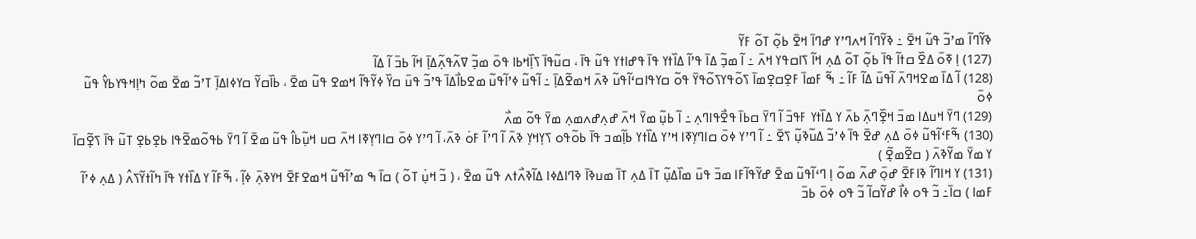ߢߌ߬ߣߊ߬ ߘߴߏ߬ ߟߎ߬ ߞߐ߫ ߸ ߢߌ߬ߣߊ߬ ߞߍߣߴߌ ߝߣߊ߫ ߞߐ߫ ߕߋ߲߬ ߠߋ߬ ߓߌ߬
(127) ߊ߲ ߧߋ߫ ߡߐ߰ ߛߙߊ߬ ߟߊ߫ ߕߋ߲߬ ߠߋ߬ ߡߍ߲ ߞߊ߬ ߖߊߛߟߌ ߞߍ߫ ߸ ߊ߬ ߘߏ߲߬ ߡߊ߫ ߟߴߊ߬ ߡߊ߰ߙߌ ߟߊ߫ ߟߝߊߙߌ ߟߎ߬ ߟߊ߫ ، ߛߎ߬ߟߊ߫ ߖߊ߲߰ߞߕߊ ߟߋ߫ ߘߏ߲߬ ߜߍ߬ߟߍ߲߬ߡߊ߲߫ ߞߊ߬ ߕߏ߫ ߊ߬ ߡߊ߬
(128) ߊ߬ ߡߊ߫ ߘߐߞߣߍ߫ ߊ߬ߟߎ߫ ߡߊ߬ ߓߊ߬ ߸ ߒ߬ ߓߘߊ߫ ߓߐ߲ߛߐ߲ߘߊ߫ ߖߋ߬ߟߌߖߋ߬ߟߌ߫ ߟߋ߬ ߛߌߟߊߛߵߊ߬ߟߎ߬ ߢߍ߫ ߞߘߐ߬ߡߊ߲߫ ߸ ߊ߬ߟߎ߬ ߦߴߊ߬ߟߎ߬ ߘߐߕߊ߯ߡߊ߫ ߟߴߏ߬ ߟߎ߫ ߛߌ߰ ߦߌ߬ߟߊ߬ ߞߘߐ ߟߎ߬ ߘߐ߫ ، ߕߊ߰ߛߌ߬ ߛߌߦߊߡߊ߲߫ ߠߴߏ߬ ߘߐ߫ ߘߋ߬ ߤߊ߲ߞߟߌߕߌ߮ ߟߎ߬ ߦߋ߫
(129) ߣߌ߫ ߞߎߡߊ ߘߏ߫ ߞߐ߲߰ߣߍ߲߫ ߕߍ߫ ߌ ߡߊ߰ߙߌ ߓߟߏ߫ ߊ߬ ߣߌ߫ ߛߕߊ߫ ߟߐ߯ߟߊߣߍ߲ ߸ ߊ߬ ߕߎ߲߬ ߘߌ߫ ߞߍ߫ ߝߍ߲ߝߍߘߍ߲ ߘߌ߫ ߟߋ߬ ߘߍ߯
(130) ߒ߬ߓߵߊ߬ߟߎ߬ ߦߋ߫ ߡߍ߲ ߝߐ߫ ߟߊ߫ ߦߴߏ߬ ߡߎ߬ߢߎ߲߬ ߖߐ߫ ߸ ߊ߬ ߣߴߌ ߦߋ߫ ߛߊߣߌ߲ߧߊ ߞߴߌ ߡߊ߰ߙߌ ߕߊ߲߬ߘߏ ߟߊ߫ ߕߋ߬ߟߋ ߖߌ߲ߞߌ߲ ߢߍ߫ ߊ߬ ߣߴߊ߬ ߓߋ߭ ߢߍ߫، ߊ߬ ߣߴߌ ߦߋ߫ ߛߊߣߌ߲ߧߊ ߞߍ߫ ߛߎ ߞߎ߲߬ߕߊ߮ ߟߎ߬ ߘߐ߫ ߊ߬ ߣߌ߫ ߕߟߋ߬ߘߐ߬ߟߊ ߕߐ߲ߕߐ߲ ߠߎ߬ ߟߊ߫ ߖߐ߲߬ߛߊ߫ ߌ ߘߌ߫ ߘߌ߬ߢߍ߫ ( ߛߐ߬ߘߐ߲߬ )
(131) ߌ ߞߊߣߊ߬ ߢߊߓߐ߫ ߝߋ߲߫ ߝߍ߬ ߘߋ߬ ߊ߲ ߣߵߊ߬ߟߎ߬ ߘߐ߫ ߝߌ߬ߟߊ߬ߓߊ ߘߏ߫ ߟߎ߫ ߘߊ߰ߡߎ߲߬ ߠߊ߫ ߡߍ߲ ߠߊ߫ ߘߎߢߊ߫ ߢߣߊߡߦߊ ߡߊ߬ߢߍ߯ߙߍ ߟߎ߬ ߘߐ߫ ، ( ߏ߬ ߞߎ߲߭ ߠߋ߬ ) ߛߊ߫ ߒ ߘߴߊ߬ߟߎ߬ ߞߘߐߓߐ߫ ߞߌߢߍ߲߫ ߦߊ߲߬ ، ߒ߬ߓߊ߬ ߌ ߡߊ߰ߙߌ ߟߊ߫ ߤߊ߬ߙߌ߬ߖߍ߮ ( ߡߍ߲ ߦߴߊ߬ ߓߘߊ ) ߛߊ߫߸ ߏ߬ ߟߋ ߦߊ߯ ߝߌ߬ߛߊ߬ ߏ߬ ߟߋ ߦߋ߫ ߕߏ߫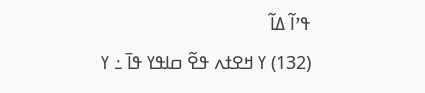ߟߴߊ߬ ߡߊ߬
(132) ߌ ߞߐߙߍ ߟߐ߬ ߛߊߟߌ ߟߊ߫ ߸ ߌ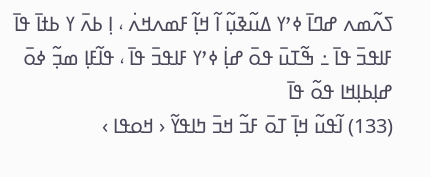ߖߍ߬ߘߍ ߝߣߊ߫ ߦߴߌ ߡߎ߬ߢߎ߲߬ ߊ߬ ߞߊ߲߬ ߓߘߍߞߍ߭ ، ߊ߲ ߕߍ߫ ߌ ߕߙߊ߫ ߟߊ߫ ߓߊߟߏ߫ ߟߊ߫ ߸ ߒ߬ߠߎ߫ ߟߋ߫ ߝߊ߲߭ ߦߴߌ ߓߊߟߏ߫ ߟߊ߫ ، ߟߊ߬ߓߊ߲ ߘߏ߲߬ ߦߋ߫ ߝߊ߲ߕߊ߲ߞߊ ߟߋ߬ ߟߊ߫
(133) ߊ߬ߟߎ߬ ߞߊ߲߫ ߠߋ߫ ߓߏ߬ ߞߏ߫ ߤߊߟߌ߬ ‹ ߞߋߟߊ ›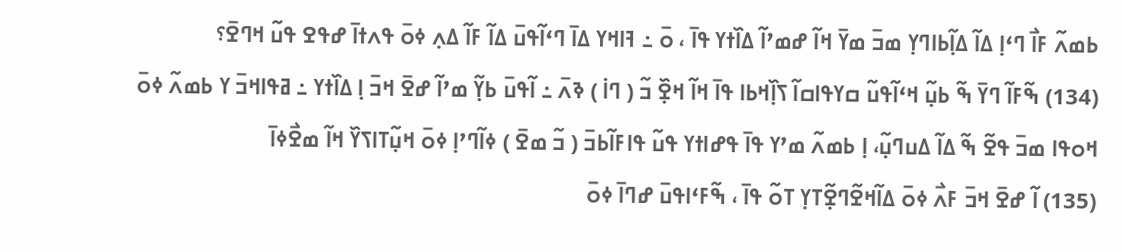ߕߘߍ߬ ߓߊ߯ ߣߵߊ߲ ߡߊ߬ ߡߊ߲߬ߕߊߣߌ߲ ߘߏ߫ ߘߌ߫ ߞߊ߬ ߝߘߴߊ߬ ߡߊ߰ߙߌ ߟߊ߫ ، ߋ߫ ߸ ߔߊߞߌ ߡߊ߫ ߣߵߊ߬ߟߎ߫ ߡߊ߬ ߓߊ߬ ߡߍ߲ ߦߋ߫ ߟߍߙߊ߫ ߝߟߐ ߟߎ߬ ߞߣߐ߫؟
(134) ߒ߬ߓߊ߬ ߣߌ߫ ߒ߬ ߕߎ߲߬ ߞߵߊ߬ߟߎ߬ ߛߌߟߊߛߊ߬ ߖߊ߲߰ߞߕߊ ߟߊ߫ ߞߊ߬ ߞߐ߲߰ ߏ߬ ( ߣߊ߭ ) ߢߍ߫ ߸ ߊ߬ߟߎ߫ ߕߌ߲߬ ߘߴߊ߬ ߝߐ߫ ߞߏ߫ ߊ߲ ߡߊ߰ߙߌ ߸ ߥߟߊߞߏ߫ ߌ ߕߘߍ߬ ߦߋ߫ ߞߋߟߊ ߘߏ߫ ߟߐ߬ ߒ߬ ߡߊ߬ ߡߎߣߎ߲߬، ߊ߲ ߕߘߍ߬ ߘߴߌ ߟߊ߫ ߟߝߊߙߌ ߟߎ߬ ߟߊߓߊ߬ߕߏ߫ ( ߏ߬ ߘߐ߫ ) ߦߊ߬ߣߴߊ߲ ߦߋ߫ ߞߎ߲߬ߠߊߖߌ߰ ߞߊ߬ ߘߐ߯ߦߊ߫
(135) ߊ߬ ߝߐ߫ ߞߏ߫ ߓߍ߯ ߦߋ߫ ߡߊ߬ߞߐ߬ߣߐ߲߬ߠߌ߲ ߠߋ߬ ߟߊ߫ ، ߒ߬ߓߵߊߟߎ߫ ߝߣߊ߫ ߦߋ߫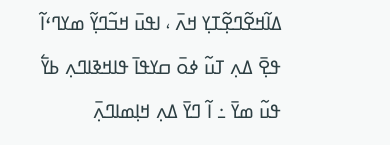ߡߊ߬ߞߐ߬ߣߐ߲߬ߠߌ߲ ߞߍ߫ ، ߊߟߎ߫ ߞߏ߬ߣߌ߲߬ ߘߌߣߵߊ߬ ߟߐ߲߫ ߡߍ߲ ߠߎ߬ ߦߋ߫ ߛߌߟߊ߫ ߟߊߞߢߊߣߍ߲ ߕߌ߱ ߟߎ߬ ߘߌ߫ ߸ ߊ߬ ߣߌ߫ ߡߍ߲ ߞߊ߲ߘߊߣߍ߲߫